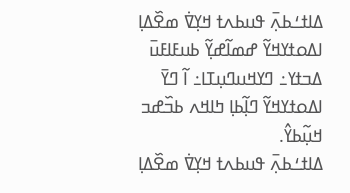ߡߊߙߑߕߍ߲߫ ߟߎߕߍߙ ߞߌ߲ߜ߭ ߘߐ߰ߡߊ߲
ߊߡߋߙߌߞߌ߬ ߝߘߊ߬ߝߌ߲߬ ߕߎߓߊߓߎ߫ ߡߏߙߌ߸ ߣߌߞߎߣߎ߲ߠߊ߸ ߊ߬ ߣߌ߫ ߊߡߋߙߌߞߌ߬ ߣߊ߲߬ߕߊ߲ ߤߊߞߍ ߕߏ߰ߝߏ ߞߎ߲߬ߕߌ߮.
ߡߊߙߑߕߍ߲߫ ߟߎߕߍߙ ߞߌ߲ߜ߭ ߘߐ߰ߡߊ߲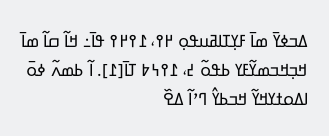ߡߏߦߌ߫ ߘߊ߫ ߓߌ߲ߠߊߥߎߟߋ߲ ߂߉، ߁߉߂߉ ߟߊ߫߸ ߞߊ߬ ߛߊ߬ ߘߊ߫ ߞߏ߲ߞߏߘߌ߬ߓߌ ߕߟߋ߬ ߄، ߁߉߆߈ ߠߊ߫[߁]. ߊ߬ ߕߘߍ߬ ߦߋ߫ ߊߡߋߙߌߞߌ߬ ߞߏߕߌ߮ ߣߴߊ߬ ߡߐ߰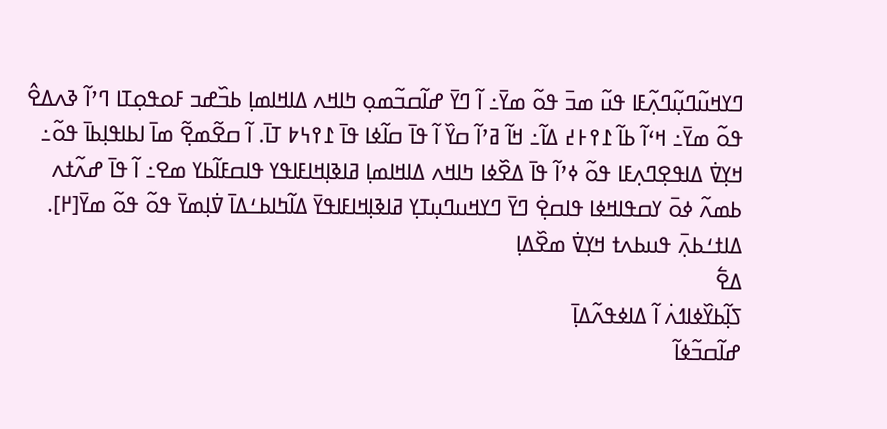ߣߌߞߎ߬ߣߎ߲߬ߣߍ߲߬ߓߊ ߟߎ߬ ߘߏ߫ ߟߋ߬ ߘߌ߫߸ ߊ߬ ߣߌ߫ ߝߊ߬ߛߏ߬ߘߋ߲ ߤߊߞߍ ߡߊߞߊߘߊ߲ ߕߏ߰ߝߏ ߓߋߟߋ߲ߠߊ ߣߴߊ߬ ߢߍߡߐ߮ ߟߋ߬ ߘߌ߫߸ ߞߵߊ߬ ߕߊ߬ ߁߉߅߄ ߡߊ߬߸ ߞߊ߬ ߥߴߊ߬ ߛߌ߰ ߊ߬ ߟߊ߫ ߛߊ߬ߦߊ ߟߊ߫ ߁߉߆߈ ߠߊ߫. ߊ߬ ߛߐ߬ߘߐ߲߬ ߘߊ߫ ߊߕߊߟߊ߲ߕߊ߫ ߟߋ߬߸ ߞߌ߲ߜ߭ ߡߊߟߐ߲ߣߍ߲ߓߊ ߟߋ߬ ߦߴߊ߬ ߟߊ߫ ߡߐ߰ߦߊ ߤߊߞߍ ߡߊߞߊߘߊ߲ ߥߊߢߊ߲ߞߊߓߊߟߌ ߟߊߛߓߊ߬ߕߌ ߘߐ߸ ߊ߬ ߟߊ߫ ߝߍ߬ߙߍ ߕߘߍ߬ ߦߋ߫ ߌߛߟߊߞߦߊ ߟߊߛߐ߲߭ ߣߌ߫ ߣߌߞߎߣߎ߲ߠߌ߲ ߥߊߢߊ߲ߞߊߓߊߟߌ߫ ߡߊ߬ߤߊߕߑߡߊ߫ ߜ߭ߊ߲ߘߌ߫ ߟߋ߬ ߟߋ߬ ߘߌ߫[߂].
ߡߊߙߑߕߍ߲߫ ߟߎߕߍߙ ߞߌ߲ߜ߭ ߘߐ߰ߡߊ߲
ߡߐ߱
ߖߊ߲߬ߕߌ߰ߦߊߗߍ߭ ߊ߬ ߡߊߦߟߍ߬ߡߊ߲߫
ߝߊ߬ߛߏ߬ߦߊ߬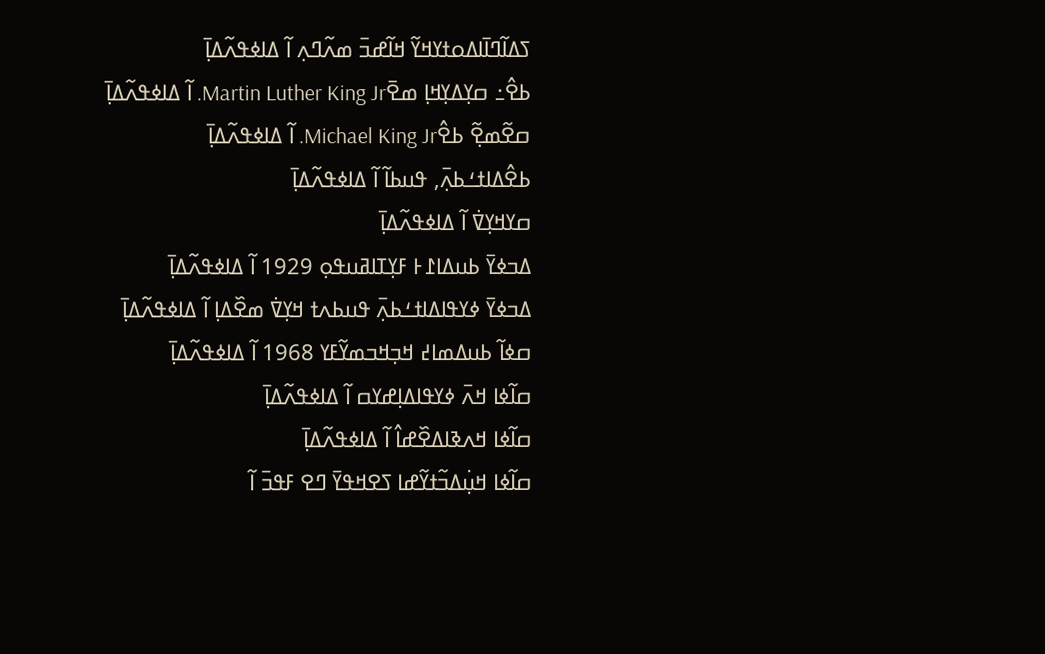ߖߡߊ߬ߣߊ߫ߊߡߋߙߌߞߌ߬ ߞߊ߬ߝߏ߫ ߘߍ߬ߣߍ߲ ߊ߬ ߡߊߦߟߍ߬ߡߊ߲߫
ߕߐ߮߸ ߛߌ߲ߡߌ߲ߞߊ߲ ߘߐ߫Martin Luther King Jr. ߊ߬ ߡߊߦߟߍ߬ߡߊ߲߫
ߛߐ߬ߘߐ߲߬ ߕߐ߮Michael King Jr. ߊ߬ ߡߊߦߟߍ߬ߡߊ߲߫
ߕߐ߮ߡߊߙߑߕߍ߲߫, ߟߎߕߊ߬ ߊ߬ ߡߊߦߟߍ߬ߡߊ߲߫
ߛߌߞߌ߲ߜ߭ ߊ߬ ߡߊߦߟߍ߬ߡߊ߲߫
ߡߏߦߌ߫ ߕߎߡߊ߁߅ ߓߌ߲ߠߊߥߎߟߋ߲ 1929 ߊ߬ ߡߊߦߟߍ߬ߡߊ߲߫
ߡߏߦߌ߫ ߦߌߟߊߡߊߙߑߕߍ߲߫ ߟߎߕߍߙ ߞߌ߲ߜ߭ ߘߐ߰ߡߊ߲ ߊ߬ ߡߊߦߟߍ߬ߡߊ߲߫
ߛߦߊ߬ ߕߎߡߘߊ߄ ߞߏ߲ߞߏߘߌ߬ߓߌ 1968 ߊ߬ ߡߊߦߟߍ߬ߡߊ߲߫
ߛߊ߬ߦߊ ߞߍ߫ ߦߌߟߊߡߊ߲ߝߌߛ ߊ߬ ߡߊߦߟߍ߬ߡߊ߲߫
ߛߊ߬ߦߊ ߞߍߢߊߡߐ߰ߝߊ߮ ߊ߬ ߡߊߦߟߍ߬ߡߊ߲߫
ߛߊ߬ߦߊ ߞߎ߲߭ߡߏ߬ߙߌ߬ߝߊ ߖߐߞߟߌ߫ ߣߐ ߓߟߏ߫ ߊ߬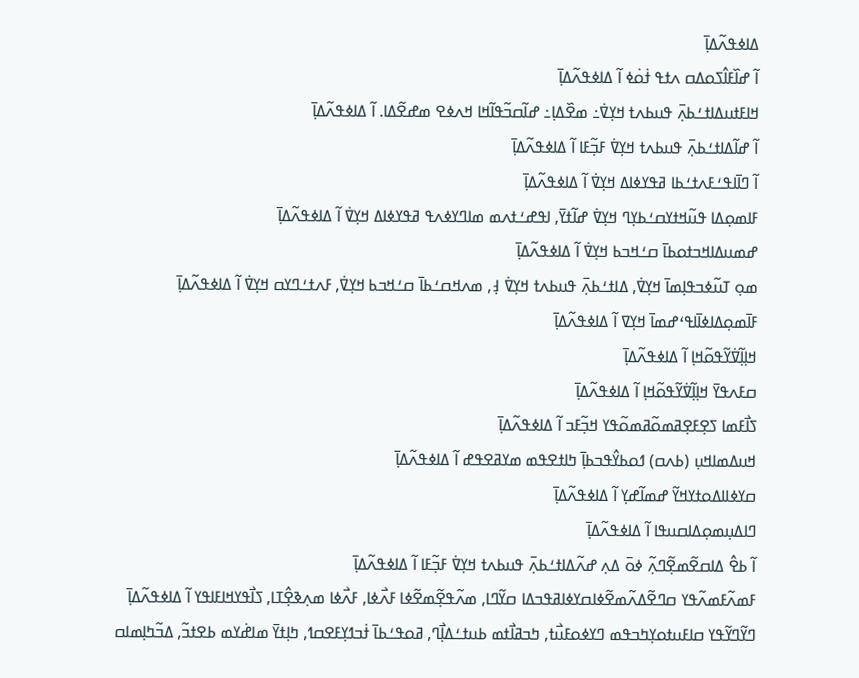ߡߊߦߟߍ߬ߡߊ߲߫
ߊ߬ ߝߊ߰ߓߊ߮ߖߋߡߛ ߍߙߟ ߙ߭ߋ߭ߦ ߊ߬ ߡߊߦߟߍ߬ߡߊ߲߫
ߞߊߓߙߎߡߊߙߑߕߍ߲߫ ߟߎߕߍߙ ߞߌ߲ߜ߭߸ ߘߐ߰ߡߊ߲߸ ߝߊ߬ߛߏ߬ߟߊ߬ߞߊ ߞߍߦߐ ߘߝߐ߬ߡߊ. ߊ߬ ߡߊߦߟߍ߬ߡߊ߲߫
ߊ߬ ߝߊ߬ߡߊߙߑߕߍ߲߫ ߟߎߕߍߙ ߞߌ߲ߜ߭ ߓߏ߲߬ߓߊ ߊ߬ ߡߊߦߟߍ߬ߡߊ߲߫
ߊ߬ ߣߊ߫ߊߟߑߓߍߙߑߕߊ ߥߟߌߦߊߡ ߞߌ߲ߜ߭ ߊ߬ ߡߊߦߟߍ߬ߡߊ߲߫
ߓߊߘߋ߲ߡߊ ߟߎ߬ߞߙߌߛߑߕߌ߲ߣ ߞߌ߲ߜ߭ ߝߊ߬ߙߌ߫, ߊߟߝߑߙߍߘ ߘߊߣߌߦߍߟ ߥߟߌߦߊߡ ߞߌ߲ߜ߭ ߊ߬ ߡߊߦߟߍ߬ߡߊ߲߫
ߝߘߎߡߊߞߏߙߋߕߊ߫ ߛߑߞߏߕ ߞߌ߲ߜ߭ ߊ߬ ߡߊߦߟߍ߬ߡߊ߲߫
ߘߋ߲ ߠߎ߬ߦߏߟߊ߲ߘߊ߫ ߞߌ߲ߜ߭, ߡߊߙߑߕߍ߲߫ ߟߎߕߍߙ ߞߌ߲ߜ߭ ߃߲, ߘߍߞߛߑߕߊ߫ ߛߑߞߏߕ ߞߌ߲ߜ߭, ߓߍߙߑߣߌߛ ߞߌ߲ߜ߭ ߊ߬ ߡߊߦߟߍ߬ߡߊ߲߫
ߓߊ߫ߘߋ߲ߡߊߦߊ߫ߊߟߵߝߘߊ߫ ߞߌ߲ߜ ߊ߬ ߡߊߦߟߍ߬ߡߊ߲߫
ߞߊ߲ߊ߲߬ߜ߭ߌ߬ߟߋ߬ߞߊ߲ ߊ߬ ߡߊߦߟߍ߬ߡߊ߲߫
ߛߓߍߟߌ߫ ߞߊ߲ߊ߲߬ߜ߭ߌ߬ߟߋ߬ߞߊ߲ ߊ߬ ߡߊߦߟߍ߬ߡߊ߲߫
ߖߊ߯ߓߘߊ ߖߐ߲ߓߐ߲ߥߘߋ߬ߥߘߋ߬ߟߌ ߞߏ߲߬ߓߏ ߊ߬ ߡߊߦߟߍ߬ߡߊ߲߫
ߞߎߡߘߊߞߎ߲ (ߕߍߛ) ߗߋߕߌ߮ߟߏߕߊ߲߫ ߤߊߙߐߟߘ ߘߌߥߐߟߝ ߊ߬ ߡߊߦߟߍ߬ߡߊ߲߫
ߛߌߦߊߊߡߋߙߌߞߌ߬ ߝߘߊ߬ߝߌ߲ ߊ߬ ߡߊߦߟߍ߬ߡߊ߲߫
ߣߊߡߎ߲ߘߋ߲ߡߊߛߎߟߊ ߊ߬ ߡߊߦߟߍ߬ߡߊ߲߫
ߊ߬ ߕߐ߮ ߡߊߛߐ߬ߘߐ߲߬ߣߍ߲߬ ߦߋ߫ ߡߍ߲ ߝߍ߬ߡߊߙߑߕߍ߲߫ ߟߎߕߍߙ ߞߌ߲ߜ߭ ߓߏ߲߬ߓߊ ߊ߬ ߡߊߦߟߍ߬ߡߊ߲߫
ߓߘߍ߬ߓߘߍ߬ߟߌ ߛߣߐ߬ߡߍ߬ߘߐ߬ߦߊߛߌߦߊߥߟߏߡߊ ߛߌ߬ߣߊ, ߘߍ߬ߟߐ߲߬ߘߐ߬ߦߊ ߓߍ߯ߦߊ, ߓߍ߯ߦߊ ߘߍ߲ߢߐ߲߮ߠߊ, ߖߊ߯ߟߌߞߊߓߊߟߌ ߊ߬ ߡߊߦߟߍ߬ߡߊ߲߫
ߣߌ߬ߣߌ߬ߟߌ ߛߊߓߎߙߋߌ߲ߤߏߟߘ ߣߌߦߋߓߎ߯ߙ, ߤߏߥߊ߯ߙߘ ߕߎߙߑߡߊ߲߯ߣ, ߥߋߟߑߕߊ߫ ߙ߭ߏߗߌ߲ߓߐߛߗ, ߤߊ߲ߙߌ߫ ߘߊߝ߭ߌߘ ߕߐߙߏ߬, ߡߏ߬ߤߊ߲ߘߊߛ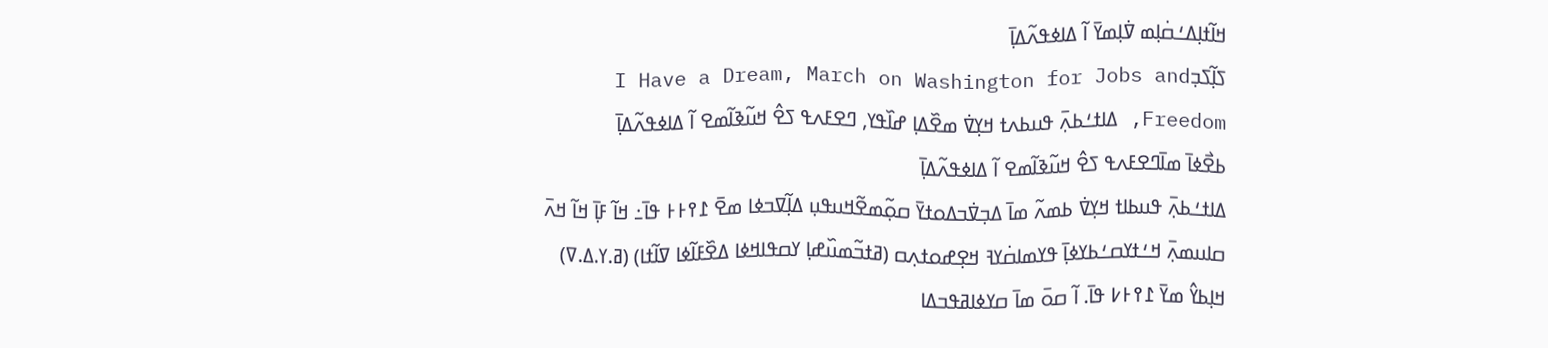ߞߊ߬ߙߊ߲ߡߑߛ߭ߊ߲ߘ ߜ߭ߊ߲ߘߌ߫ ߊ߬ ߡߊߦߟߍ߬ߡߊ߲߫
ߖߊ߲߬ߖߏ߲I Have a Dream, March on Washington for Jobs and Freedom, ߡߊߙߑߕߍ߲߫ ߟߎߕߍߙ ߞߌ߲ߜ߭ ߘߐ߰ߡߊ߲ ߝߊ߰ߟߌ, ߣߐߓߍߟ ߖߐ߮ ߞߎ߬ߢߊ߬ߘߐ ߊ߬ ߡߊߦߟߍ߬ߡߊ߲߫
ߕߐ߯ߦߊ߫ ߘߊ߫ߣߐߓߍߟ ߖߐ߮ ߞߎ߬ߢߊ߬ߘߐ ߊ߬ ߡߊߦߟߍ߬ߡߊ߲߫
ߡߊߙߑߕߍ߲߫ ߟߎߕߊߙ ߞߌ߲ߜ߭ ߕߘߍ߬ ߘߊ߫ ߡߏ߲ߜ߭ߏߡߋߙߌ߫ ߛߋ߲߬ߘߐ߬ߞߎߟߎ߲ ߡߊ߲߬ߜߏߦߊ ߘߐ߫ ߁߉߅߅ ߟߊ߫߸ ߞߊ߬ ߓߊ߲߫ ߞߊ߬ ߞߍ߫ ߛߊߎߘߍ߲߫ ߞߑߙߌߛߑߕߌߦߊ߲߫ ߟߌߘߊߛ߭ߌߔ ߞߐ߲ߝߋߙߍ߲ߛ (ߥߙߏ߬ߘߎ߰ߝߊ߲ ߌߛߟߊߞߦߊ ߡߐ߰ߓߊ߬ߦߊ ߜߊ߬ߙߊ) (ߥ.ߌ.ߡ.ߜ) ߞߊ߲ߕߌ߮ ߘߌ߫ ߁߉߅߇ ߟߊ߫. ߊ߬ ߛߋ߫ ߘߊ߫ ߛߌߦߊߥߟߏߡߊ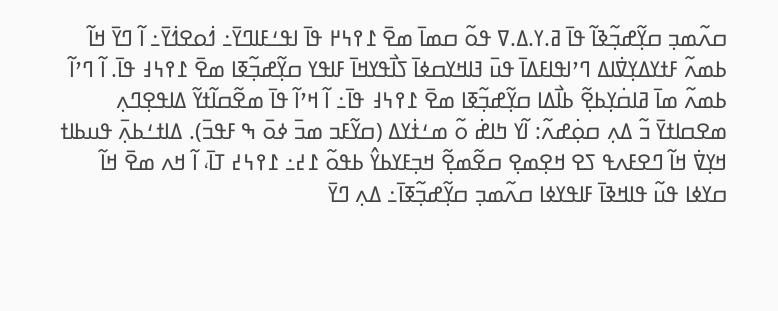ߛߍ߬ߘߏ߲ ߛߌ߲߬ߝߏ߲߬ߢߊ߬ ߟߊ߫ ߥ.ߌ.ߡ.ߜ ߟߋ߬ ߛߘߊ߫ ߘߐ߫ ߁߉߆߂ ߟߊ߫ ߊߟߑߓߊߣߌ߫߸ ߗ߭ߋߐߗ߭ߌ߫߸ ߊ߬ ߣߌ߫ ߞߊ߬ ߕߘߍ߬ ߓߙߌߡߌ߲ߜ߭ߊߡ ߣߴߊߟߊߓߡߊ߫ ߟߎ߫ ߔߊߞߌߛߦߊ߫ ߖߊ߯ߟߌߞߊ߫ ߓߊߟߌ ߛߌ߲߬ߝߏ߲߬ߧߊ ߘߐ߫ ߁߉߆߃ ߟߊ߫. ߊ߬ ߣߴߊ߬ ߕߘߍ߬ ߘߊ߫ ߥߊߛ߭ߌ߲ߕߐ߲߬ ߕߊ߯ߡߊ ߛߌ߲߬ߝߏ߲߬ߧߊ ߘߐ߫ ߁߉߆߃ ߟߊ߫߸ ߊ߬ ߞߴߊ߬ ߟߊ߫ ߘߐ߬ߛߊ߬ߙߌ߬ ߡߊߟߐ߲ߣߍ߲ ߘߐߛߊߙߌ߫ ߏ߬ ߡߍ߲ ߛߋ߲߭ߝߍ߬: ߊ߬ߌ ߤߊߝ߭ ߋ߬ ߘߑߙ߭ߌߡ (ߛߌ߬ߓߏ ߘߏ߫ ߦߋ߫ ߒ ߓߟߏ߫). ߡߊߙߑߕߍ߲߫ ߟߎߕߊߙ ߞߌ߲ߜ߭ ߞߊ߬ ߣߐߓߍߟ ߖߐ ߞߐ߲ߘߐ߲ ߛߐ߬ߘߐ߲߬ ߞߏ߲ߓߌߕߌ߮ ߕߟߋ߬ ߁߄߸ ߁߉߆߄ ߠߊ߫، ߊ߬ ߞߍ ߘߐ߫ ߞߊ߬ ߛߌߦߊ ߟߎ߬ ߟߊߞߢߊ߫ ߓߊߟߌߦߊ ߛߍ߬ߘߏ߲ ߛߌ߲߬ߝߏ߲߬ߧߊ߫߸ ߡߍ߲ ߣߌ߫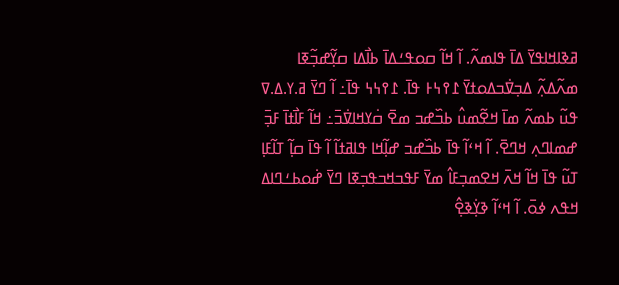ߥߢߊߞߊߟߌ߫ ߡߊ߫ ߟߊߘߍ߬. ߊ߬ ߞߊ߬ ߛߋߟߑߡߊ߫ ߕߊ߯ߡߊ ߛߌ߲߬ߝߏ߲߬ߧߊ ߘߍ߬ߡߍ߲߬ ߡߏ߲ߜ߭ߏߡߋߙߌ߫ ߁߉߆߅ ߟߊ߫. ߁߉߆߆ ߟߊ߫߸ ߊ߬ ߣߌ߫ ߥ.ߌ.ߡ.ߜ ߟߎ߬ ߕߘߍ߬ ߘߊ߫ ߞߐ߬ߘߎ߮ ߕߏ߰ߝߏ ߘߐ߫ ߛ߭ߌߞߊߜ߭ߏ߫߸ ߞߊ߬ ߓߊ߯ߙߊ߫ ߓߏ߲߫ ߝߘߊߣߍ߲ ߞߣߐ߫. ߊ߬ ߞߵߊ߬ ߟߊ߫ ߕߏ߰ߝߏ ߝߊ߲߬ߞߊ ߟߊߥߙߊ߬ ߊ߬ ߟߊ߫ ߛߊ߲߬ ߠߊ߬ߓߊ߲ ߠߎ߬ ߟߊ߫ ߞߊ߬ ߞߍ߫ ߞߐߘߏ߲ߓߊ߮ ߘߌ߫ ߓߟߏߞߏߟߏ߲ߧߊ ߣߌ߫ ߝ߭ߋߕߑߣߊߡ ߞߟߍ ߦߋ߫. ߊ߬ ߞߵߊ߬ ߢߌ߲߭ߢߐ߲߮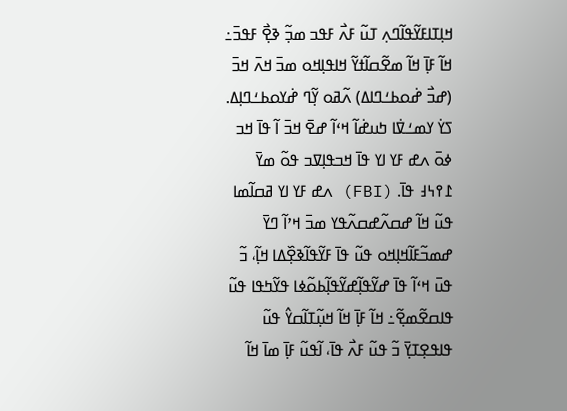ߞߊ߲ߠߊߓߌ߬ߟߊ߬ߣߍ߲ ߠߎ߬ ߓߍ߯ ߓߟߏ ߘߏ߲߬ ߢߐ߲߯ ߓߟߏ߫߸ ߞߊ߬ ߓߊ߲߫ ߞߊ߬ ߘߐ߬ߛߊ߬ߙߌ߬ ߞߊߟߊ߲ߞߋ ߘߏ߫ ߞߍ߫ ߞߏ߫ (ߝߏ߯ ߝ߭ߋߕߑߣߊߡ) ߍ߬ߥߋ ߌ߲߬ߣ ߝ߭ߌߋߕߑߣߊ߲ߡ. ߖߌ߭ ߌߘߑߜ߭ߊ ߤߎߝ߭ߊ߬ ߞߵߊ߬ ߝߐ߫ ߞߏ߫ ߊ߬ ߟߊ߫ ߞߏ  ߦߋ߫ ߍߝ ߓߌ ߊߌ ߟߊ߫ ߞߏߟߊ߲ߜߏ ߟߋ߬ ߘߌ߫ ߁߉߆߃ ߟߊ߫. (FBI) ߍߝ ߓߌ ߊߌ ߥߛߊ߬ߘߊ ߟߎ߬ ߞߊ߬ ߝߛߍ߬ߝߛߍ߬ߟߌ ߘߏ߫ ߞߴߊ߬ ߣߌ߫ ߝߘߏ߬ߓߊ߬ߞߊ߲ߞߋ ߟߎ߬ ߟߊ߫ ߓߌ߬ߟߊ߬ߢߐ߲߰ߡߊ ߞߊ߲߬، ߏ߬ ߟߎ߫ ߞߵߊ߬ ߟߊ߫ ߝߌ߬ߟߊ߲߬ߝߌ߬ߟߊ߲߬ߕߋ߬ߦߊ ߟߌ߬ߤߟߊ ߟߎ߬ ߟߊߛߐ߬ߘߐ߲߬߸ ߞߊ߬ ߓߊ߲߫ ߞߊ߬ ߞߎ߲߬ߠߊ߬ߛߌ߮ ߟߎ߬ ߟߊߟߐ߲ߠߌ߲߫ ߏ߬ ߟߎ߬ ߓߍ߯ ߟߊ߫، ߊ߬ߟߎ߬ ߓߊ߲߫ ߘߊ߫ ߞߊ߬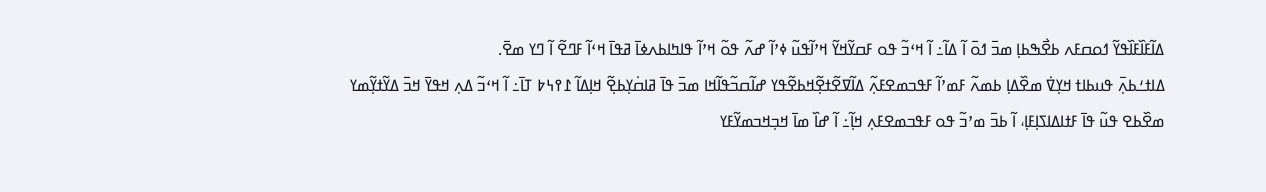ߡߊ߬ߓߊ߰ߓߊ߰ߟߌ߬ ߗߋߛߓߍ ߕߐ߯ߒߕߊ߲ ߘߏ߫ ߗߋ߫ ߊ߬ ߡߊ߬߸ ߊ߬ ߞߵߏ߬ ߟߋ ߓߛߌ߬ߞߌ߬ ߞߴߊ߬ߟߎ߬ ߦߴߊ߬ ߝߍ߬ ߟߋ߬ ߞߴߊ߬ ߟߊߤߊߕߍߦߊ߫ ߥߟߊ߫ ߞߵߊ߬ ߓߣߐ߬ ߊ߬ ߣߌ ߘߐ߫.
ߡߊߙߑߕߍ߲߫ ߟߎߕߊߙ ߞߌ߲ߜ߭ ߘߐ߰ߡߊ߲ ߕߘߍ߬ ߓߘߴߊ߬ ߓߟߏߘߐߓߍ߲߬ ߡߊ߬ߜߐ߬ߙߐ߲߬ߞߕߐ߬ߟߌ ߝߊ߬ߛߏ߬ߟߊ߬ߞߊ ߘߏ߫ ߟߊ߫ ߥߊߛ߭ߌ߲ߕߐ߲߬ ߞߊ߲ߡߊ߬ ߁߉߆߈ ߠߊ߫߸ ߊ߬ ߞߵߏ߬ ߡߍ߲ ߞߟߌ߫ ߞߏ߫ ߡߌ߬ߙߌ߲߬ߘߌ ߘߐ߰ߕߐ ߟߎ߬ ߟߊ߫ ߓߙߊߡߊߖߊ߲ߓߊ߲، ߊ߬ ߕߏ߫ ߘߴߏ߬ ߟߋ ߓߟߏߘߐߓߍ߲ ߞߊ߲߬߸ ߊ߬ ߝߊ߰ ߘߊ߫ ߞߏ߲ߞߏߘߌ߬ߓߌ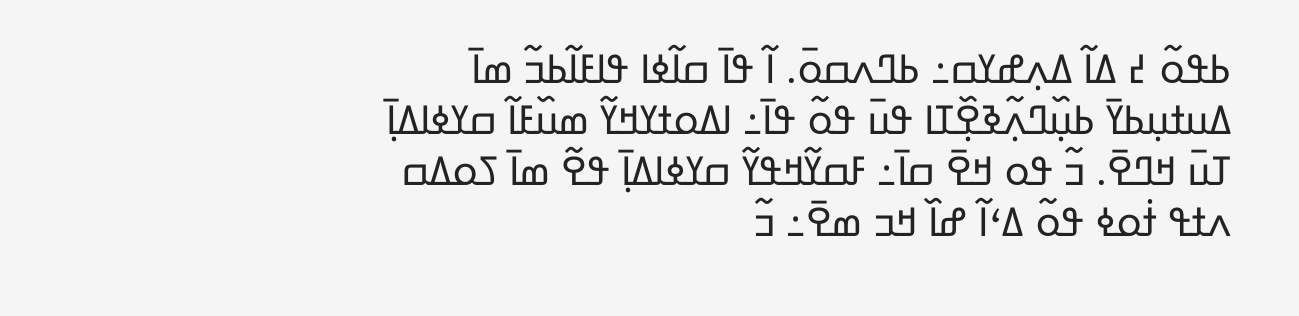ߕߟߋ߬ ߄ ߡߊ߬ ߡߍ߲ߝߌߛ߸ ߕߣߍߛߋ߫. ߊ߬ ߟߊ߫ ߛߊ߬ߦߊ ߟߊߓߊ߬ߕߏ߬ ߘߊ߫ ߡߎߙߎ߲ߕߌ߫ ߕߎ߲߰ߣߍ߲߬ߢߐ߲߰ߠߊ ߟߎ߫ ߟߋ߬ ߟߊ߫߸ ߊߡߋߙߌߞߌ߬ ߘߎ߰ߓߊ߬ ߛߌߦߊߡߊ߲߫ ߠߎ߫ ߞߣߐ߫. ߏ߬ ߟߋ ߞߐ߫ ߛߊ߫߸ ߓߛߌ߬ߞߟߌ߬ ߛߌߦߊߡߊ߲߫ ߟߐ߬ ߘߊ߫ ߖߋߡߛ ߍߙߟ ߙ߭ߋߦ ߟߋ߬ ߡߵߊ߬ ߝߊ߰ ߞߏ ߘߐ߫߸ ߏ߬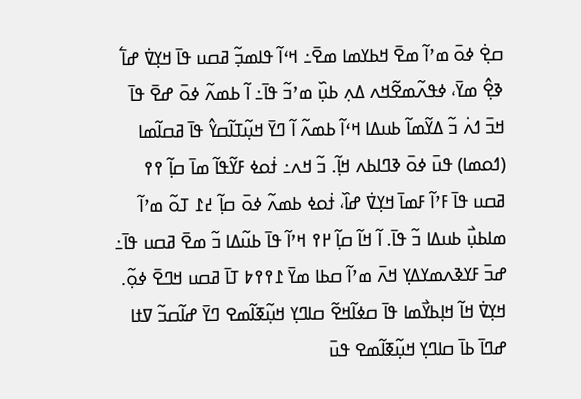ߛߐ߲߭ ߦߋ߫ ߘߴߊ߬ ߘߐ߫ ߞߕߌߘߊ ߘߐ߫߸ ߞߵߊ߬ ߟߊߘߏ߲߬ ߥߛߎ ߟߊ߫ ߞߌ߲ߜ߭ ߝߊ߱ ߢߐ߲߮ ߘߌ߫، ߦߟߍ߬ߘߐ߬ߞߍ ߡߍ߲ ߕߎ߲߰ ߘߴߏ߬ ߟߊ߫߸ ߊ߬ ߕߘߍ߬ ߦߋ߫ ߝߐ߫ ߟߊ߫ ߞߏ߫ ߗߍ߭ ߏ߬ ߡߌ߬ߘߊ߬ ߕߎߡߊ ߞߵߊ߬ ߕߘߍ߬ ߊ߬ ߣߌ߫ ߞߎ߲߬ߠߊ߬ߛߌ߮ ߟߊ߫ ߥߛߊ߬ߘߊ (ߗߋߘߊ) ߟߎ߫ ߦߋ߫ ߢߣߊߕߍ ߞߊ߲߬. ߏ߬ ߞߍ߸ ߙ߭ߋߦ ߓߌ߬ߟߊ߬ ߘߊ߫ ߛߊ߲߬ ߉߉ ߥߛߎ ߟߊ߫ ߓߴߊ߬ ߓߘߊ߫ ߞߌ߲ߜ߭ ߝߊ߰، ߙ߭ߋߦ ߕߘߍ߬ ߦߋ߫ ߛߊ߲߬ ߄߁ ߠߋ߬ ߘߴߊ߬ ߘߊߕߎ߲߯ ߕߎߡߊ ߏ߬ ߟߊ߫. ߊ߬ ߞߊ߬ ߛߊ߲߬ ߂߉ ߞߴߊ߬ ߟߊ߫ ߕߎ߬ߡߊ ߏ߬ ߘߐ߫ ߥߛߎ ߟߊ߫߸ ߝߏ߫ ߓߌߢߍߘߌߡߌ߲ ߞߍ߫ ߘߴߊ߬ ߛߕߊ ߘߌ߫ ߁߉߉߈ ߠߊ߫ ߥߛߎ ߞߣߐ߫ ߦߋ߲߬.
ߞߌ߲ߜ߭ ߞߊ߬ ߞߊ߲ߕߌ߯ߘߊ ߟߊ߫ ߛߦߊ߬ߞߐ߬ ߛߊߣߌ߲ ߞߎ߲߬ߧߊ߬ߘߐ ߣߌ߫ ߝߊ߬ߛߏ߬ ߜߙߊ ߝߣߊ߫ ߕߊ߫ ߛߊߣߌ߲ ߞߎ߲߬ߧߊ߬ߘߐ ߟߎ߫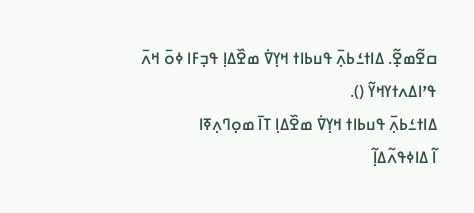ߛߐ߬ߘߐ߲߬. ߡߊߙߑߕߍ߲߫ ߟߎߕߊߙ ߞߌ߲ߜ߭ ߘߐ߰ߡߊ߲ ߟߏ߲ߓߊ ߦߋ߫ ߞߍ߫ ߟߴߊߡߍߙߌߞߌ߬ ().
ߡߊߙߑߕߍ߲߫ ߟߎߕߊߙ ߞߌ߲ߜ߭ ߘߐ߰ߡߊ߲ ߠߊ߫ ߘߋ߲ߣߍ߲ߧߊ
ߊ߬ ߡߊߦߟߍ߬ߡߊ߲߬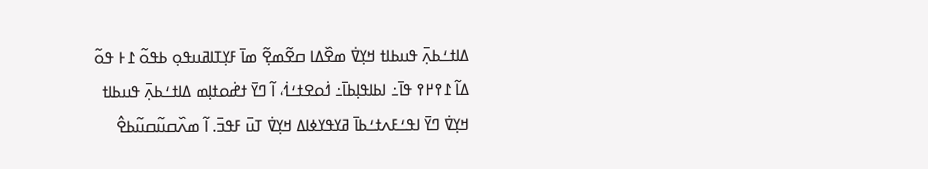ߡߊߙߑߕߍ߲߫ ߟߎߕߊߙ ߞߌ߲ߜ߭ ߘߐ߰ߡߊ ߛߐ߬ߘߐ߲߬ ߘߊ߫ ߓߌ߲ߠߊߥߎߟߋ߲ ߕߟߋ߬ ߁߅ ߟߋ߬ ߡߊ߬ ߁߉߂߉ ߟߊ߫߸ ߊߕߊߟߊ߲ߕߊ߫߸ ߗ߭ߋߐߙߑߗ߭، ߊ߬ ߣߌ߫ ߙߝ߭ߋߙߊ߲ߘ ߡߊߙߑߕߍ߲߫ ߟߎߕߊߙ ߞߌ߲ߜ߭ ߣߌ߫ ߊߟߑߓߍߙߑߕߊ߫ ߥߌߟߌߦߊߡ ߞߌ߲ߜ߭ ߠߎ߫ ߓߟߏ߫. ߊ߬ ߘߍ߰ߛߎ߬ߛߎ߬ߕߐ߮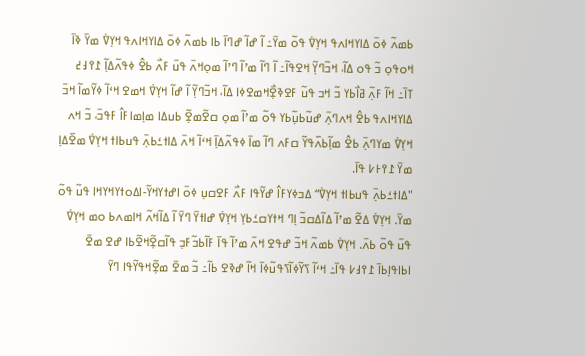ߕߘߍ߬ ߦߋ߫ ߡߊߌߞߊߍߟ ߞߌ߲ߜ߭ ߟߋ߬ ߘߌ߫߸ ߊ߬ ߝߊ߬ ߝߣߊ߫ ߕߊ ߕߘߍ߬ ߦߋ߫ ߡߊߌߞߊߍߟ ߞߌ߲ߜ߭ ߘߌ߫ ߢߊ߫ ߞߋߟߋ߲ ߏ߬ ߟߋ ߡߊ߬، ߞߏ߬ߣߌ߲߬ ߞߐߟߊ߬߸ ߊ߬ ߣߊ߬ ߘߴߊ߬ ߣߴߊ߬ ߘߋ߲ߞߍ߫ ߟߎ߫ ߓߍ߯ ߕߐ߮ ߦߟߍ߬ߡߊ߲߬ ߁߉߃߄ ߠߊ߫߸ ߞߊ߬ ߓߍ߲߬ ߥߊ߯ߕߌ ߏ߬ ߞߏ ߟߎ߬ ߓߐߢߐ߲߯ߞߘߐߦߊ ߡߊ߬، ߞߏ߬ߣߌ߲߬ ߊ߬ ߝߊ߬ ߞߌ߲ߜ߭ ߞߘߐ ߞߵߊ߬ ߦߌ߬ߘߊ߬ ߞߏ߫ ߡߊߌߞߊߍߟ ߕߐ߮ ߞߍߣߍ߲߫ ߝߎ߬ߕߎ߲߬ߕߌ ߟߋ߬ ߘߴߊ߬ ߘߋ߲ ߛߐ߬ߘߐ߲߬ ߕߎߡߊ ߘߊ߲ߘߊߓߊ߮ ߓߟߏ߫، ߏ߬ ߞߍ ߞߌ߲ߜ߭ ߘߌߣߍ߲߫ ߕߐ߮ ߘߊ߲߬ߕߍ߰ߟߌ߬ ߛߓߍ ߣߊ߬ ߘߊ߫ ߦߟߍ߬ߡߊ߲߫ ߞߵߊ߬ ߞߍ߫ ߡߊߙߑߕߍ߲߫ ߟߎߕߊߙ ߞߌ߲ߜ߭ ߘߐ߰ߡߊ߲ ߘߌ߫ ߁߉߅߇ ߟߊ߫.
"ߡߊߙߑߕߍ߲߫ ߟߎߕߊߙ ߞߌ߲ߜ߭“ ߡߏߦߌߓߊ߮ ߝߌ߬ߟߊ ߓߍ߯ ߓߐߛߎ߲ ߦߋ߫ ߊߝߙߌߞߌ߬-ߊߡߋߙߌߞߌߞߊ ߟߎ߬ ߟߋ߬ ߘߌ߫. ߞߌ߲ߜ߭ ߡߐ߬ ߘߴߊ߬ ߡߊ߬ߡߛߏ߬ ߊ߲ߣ ߞߙߌߛߑߕߌ߲ ߞߌ߲ߜ߭ ߝߊߙߌ߫ ߣߌ߫ ߊ߬ ߡߊ߬ߞߍ߬ ߞߊߘߍߕ ߋߘ ߞߌ߲ߜ߭ ߟߎ߫ ߟߋ߬ ߕߍ߫. ߞߌ߲ߜ߭ ߕߘߍ߬ ߞߏ߬ ߝߟߐ ߞߍ߫ ߘߴߊ߬ ߟߊ߫ ߓߊ߬ߕߏ߬ߓߏ߲ ߟߊ߬ߛߐ߲߬ߞߐ߬ߕߊ ߝߐ ߘߐ߫ ߊߕߊߟߊ߲ߕߊ߫ ߁߉߃߇ ߟߊ߫߸ ߞߵߊ߬ ߖߌ߬ߦߊ߬ߖߟߎ߬ߦߊ߫ ߞߊ߬ ߝߢߐ ߕߊ߬߸ ߏ߬ ߘߐ߫ ߘߐ߲߬ߞߟߌ߬ߟߊ ߣߌ߫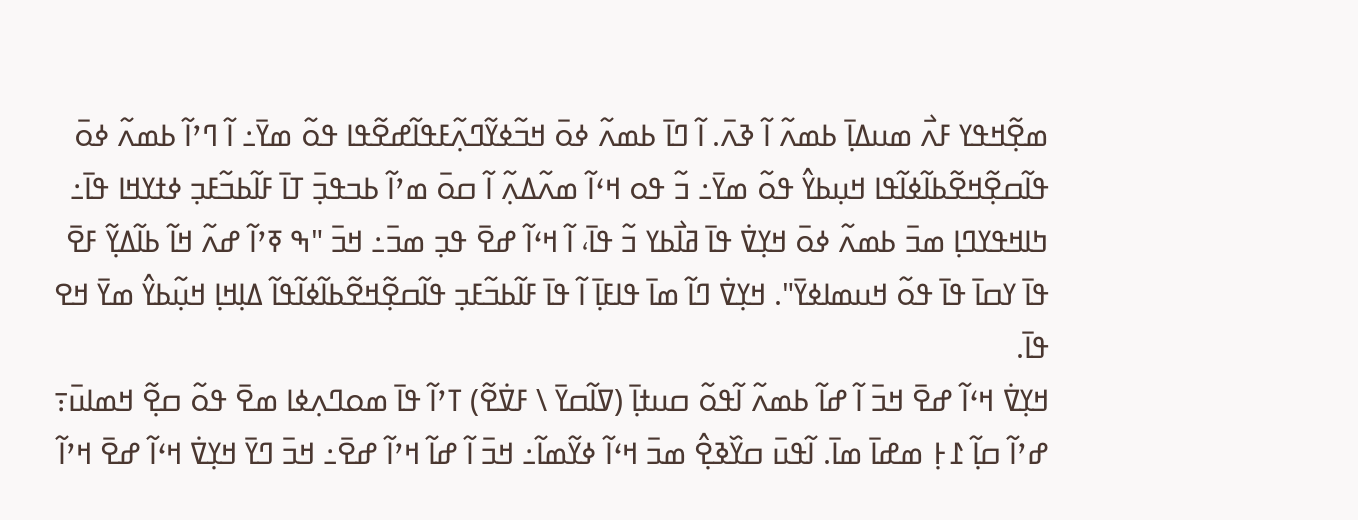ߘߐ߲߬ߞߟߌ ߓߍ߯ ߘߎߡߊ߲߫ ߕߘߍ߬ ߊ߬ ߢߍ߫. ߊ߬ ߣߊ߫ ߕߘߍ߬ ߦߋ߫ ߞߏ߬ߦߌ߬ߣߍ߲߬ߓߟߊ߬ߝߐ߬ߟߊ ߟߋ߬ ߘߌ߫߸ ߊ߬ ߣߴߊ߬ ߕߘߍ߬ ߦߋ߫ ߟߊ߬ߛߐ߲߬ߞߐ߬ߕߊ߬ߦߊ߬ߟߊ ߞߎ߲ߕߌ߮ ߟߋ߬ ߘߌ߫߸ ߏ߬ ߟߋ ߞߵߊ߬ ߘߍ߬ߡߍ߲߬ ߊ߬ ߛߋ߫ ߘߴߊ߬ ߕߏߟߏ߲߫ ߠߊ߫ ߓߊ߬ߕߏ߬ߓߏ߲ ߦߙߌߞߊ ߟߊ߫߸ ߤߊߞߟߌߣߊ߲ ߘߏ߫ ߕߘߍ߬ ߦߋ߫ ߞߌ߲ߜ߭ ߟߊ߫ ߥߊ߯ߕߌ ߏ߬ ߟߊ߫، ߊ߬ ߞߵߊ߬ ߝߐ߫ ߟߏ߲ ߘߏ߫߸ ߞߏ߫ "ߒ ߧߴߊ߬ ߝߍ߬ ߞߊ߬ ߕߊ߬ߡߌ߲߬ ߓߐ߫ ߟߊ߫ ߌߛߊ߫ ߟߊ߫ ߟߋ߬ ߞߎߘߊߦߌ߫". ߞߌ߲ߜ߭ ߣߊ߬ ߘߊ߫ ߟߊߓߊ߲߫ ߊ߬ ߟߊ߫ ߓߊ߬ߕߏ߬ߓߏ߲ ߟߊ߬ߛߐ߲߬ߞߐ߬ߕߊ߬ߦߊ߬ߟߊ߬ ߡߊ߲ߞߊ߲ ߞߎ߲߬ߕߌ߮ ߘߌ߫ ߞߐ ߟߊ߫.
ߞߌ߲ߜ߭ ߞߵߊ߬ ߝߐ߫ ߞߏ߫ ߊ߬ ߝߊ߬ ߕߘߍ߬ ߊ߬ߟߋ߬ ߛߎߙߊ߲߫ (ߜߊ߬ߛߌ߫ \ ߓߜ߭ߐ߬) ߠߴߊ߬ ߟߊ߫ ߘߋߣߍ߲ߦߊ ߘߐ߫ ߟߋ߬ ߛߐ߲߬ ߞߘߊߎ߫߹ ߝߴߊ߬ ߛߊ߲߬ ߁߅߲ ߘߝߊ߫ ߘߊ߫. ߊ߬ߟߎ߫ ߛߌ߰ߢߐ߲߮ ߘߏ߫ ߞߵߊ߬ ߦߌ߬ߘߊ߬߸ ߞߏ߫ ߊ߬ ߝߊ߬ ߞߴߊ߬ ߝߐ߫߸ ߞߏ߫ ߣߌ߫ ߞߌ߲ߜ߭ ߞߵߊ߬ ߝߐ߫ ߞߴߊ߬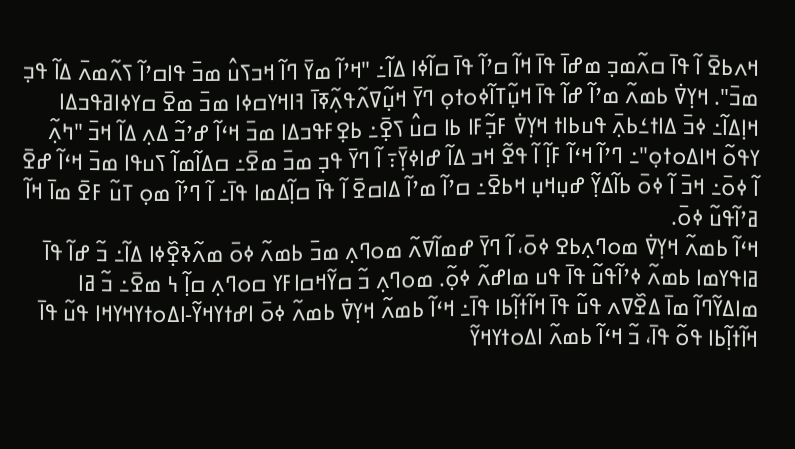ߞߍߕߐ߫ ߊ߬ ߟߊ߫ ߛߍ߬ߘߏ߲ ߘߝߊ߫ ߟߊ߫ ߞߊ߬ ߛߴߊ߬ ߟߊ߫ ߛߊ߬ߦߊ ߡߊ߬߸ "ߞߴߊ߬ ߘߌ߫ ߣߊ߬ ߞߏߖߎ߮ ߘߏ߫ ߟߊߛߴߊ߬ ߖߍ߬ߘߍ߫ ߡߊ߬ ߟߏ߲ ߘߏ߫". ߞߌ߲ߜ߭ ߕߘߍ߬ ߘߴߊ߬ ߝߊ߬ ߟߊ߫ ߞߎ߲߬ߠߊ߬ߦߋߙߋ߲ ߣߌ߫ ߞߎ߲߬ߜߍ߬ߟߍ߲߬ߧߊ߫ ߔߊߞߌߛߦߊ ߘߏ߫ ߘߐ߫ ߛߌߦߊߥߟߏߡߊ ߞߊ߲ߡߊ߬߸ ߦߏ߫ ߡߊߙߑߕߍ߲߫ ߟߎߕߊߙ ߞߌ߲ߜ߭ ߓߏ߲߬ߓߊ ߕߊ ߛߎ߮ ߖߐ߲߫߸ ߕߐ߲ߓߟߏߡߊ ߘߏ߫ ߞߵߊ߬ ߝߴߏ߬ ߡߍ߲ ߡߊ߬ ߞߏ߫ "ߤߍ߲߬ ߌߟߋ߬ ߞߊߡߋߙߋ߲"߸ ߣߴߊ߬ ߞߵߊ߬ ߓߊ߲߬ ߊ߬ ߟߐ߬ ߞߏ ߡߊ߬ ߝߊߦߌ߲߫߹ ߊ߬ ߣߌ߫ ߟߏ߲ ߘߏ߫ ߘߐ߫߸ ߛߡߊ߬ߘߊ߬ ߖߎߟߊ ߘߏ߫ ߞߵߊ߬ ߝߐ߫ ߊ߬ ߦߋ߫߸ ߞߏ߫ ߊ߬ ߦߋ߫ ߕߊ߬ߡߌ߲߬ ߝߎ߲ߞߎ߲ ߞߕߐ߫߸ ߛߴߊ߬ ߘߴߊ߬ ߡߊߛߐ߫ ߊ߬ ߟߊ߫ ߛߊ߲߬ߡߘߊ ߟߊ߫߸ ߊ߬ ߣߴߊ߬ ߘߋ߲ ߠߎ߬ ߓߐ߫ ߘߊ߫ ߞߊ߬ ߥߴߊ߬ߟߎ߬ ߦߋ߫.
ߞߵߊ߬ ߕߘߍ߬ ߞߌ߲ߜ߭ ߘߋߣߍ߲ߕߐ ߦߋ߫، ߊ߬ ߣߌ߫ ߝߘߊ߬ߜߍ߬ ߘߋߣߍ߲ ߘߏ߫ ߕߘߍ߬ ߦߋ߫ ߘߍ߬ߢߐ߲߰ߦߊ ߡߊ߬߸ ߏ߬ ߝߊ߬ ߟߊ߫ ߥߊߟߌߘߊ ߕߘߍ߬ ߦߴߊ߬ߟߎ߬ ߟߊ߫ ߟߎ ߘߊߝߍ߬ ߦߋ߲߬. ߘߋߣߍ߲ ߏ߬ ߛߌ߬ߞߛߊߓߌ ߛߋߣߍ߲ ߛߊ߲߬ ߆ ߘߐ߫߸ ߏ߬ ߥߊ ߘߊߡߌ߬ߣߊ߬ ߘߊ߫ ߡߐ߰ߜߍ ߟߎ߬ ߟߊ߫ ߞߊ߬ߙߊ߲߬ߕߊ ߟߊ߫߸ ߞߵߊ߬ ߕߘߍ߬ ߞߌ߲ߜ߭ ߕߘߍ߬ ߦߋ߫ ߊߝߙߌߞߌ߬-ߊߡߋߙߌߞߌߞߊ ߟߎ߬ ߟߊ߫ ߞߊ߬ߙߊ߲߬ߕߊ ߟߋ߬ ߟߊ߫، ߏ߬ ߞߵߊ߬ ߕߘߍ߬ ߊߡߋߙߌߞߌ߬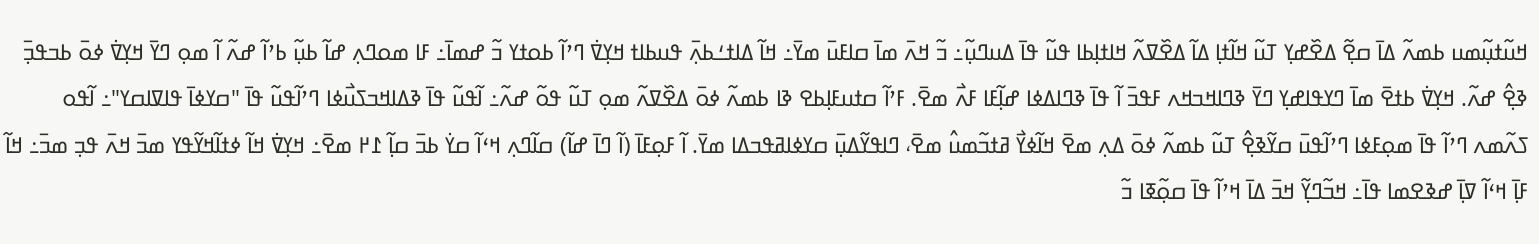ߞߎ߬ߙߎ߲߬ߘߎ ߕߘߍ߬ ߡߊ߫ ߛߐ߲߬ ߡߐ߰ߝߌ߲ ߠߎ߬ ߞߊ߬ߙߊ߲ ߡߊ߬ ߡߐ߰ߜߍ߬ ߞߊߙߊ߲ߕߊ ߟߎ߬ ߟߊ߫ ߡߎߣߎ߲߬߸ ߏ߬ ߞߍ߫ ߘߊ߫ ߛߊߓߎ߫ ߘߌ߫߸ ߞߊ߬ ߡߊߙߑߕߍ߲߫ ߟߎߕߊߙ ߞߌ߲ߜ߭ ߣߴߊ߬ ߕߋߙߌ ߏ߬ ߝߘߊ߫߸ ߓߊ ߘߋߣߍ߲ ߝߊ߬ ߕߎ߲߬ ߕߴߊ߬ ߝߍ߬ ߊ߬ ߘߋ߲ ߣߌ߫ ߞߌ߲ߜ߭ ߦߋ߫ ߕߏߟߏ߲߫ ߢߐ߲߮ ߝߍ߬. ߞߌ߲ߜ߭ ߕߙߐ߫ ߘߊ߫ ߣߌߟߊߝߌ߲ ߣߌ߫ ߢߣߊߞߏߞߍ ߓߟߏ߫ ߊ߬ ߟߊ߫ ߢߣߊߡߦߊ ߝߊ߲߬ߓߊ ߓߍ߯ ߘߐ߫. ߓߴߊ߬ ߛߙߎߓߊ߲ߕߐ ߢߊ ߕߘߍ߬ ߦߋ߫ ߡߐ߰ߜߍ߬ ߘߋ߲ ߠߎ߬ ߟߋ߬ ߝߍ߬߸ ߊ߬ߟߎ߬ ߟߊ߫ ߢߡߊߞߏߖߎ߯ߦߊ ߣߴߊ߬ߟߎ߬ ߟߊ߫ "ߛߌߦߊ߫ ߟߊߜߊߛߌ"߸ ߊ߬ߟߋ ߖߍ߬ߘߍ ߣߴߊ߬ ߟߊ߫ ߘߋ߲ߓߦߊ ߣߴߊ߬ߟߎ߫ ߛߌ߬ߢߐ߲߮ ߠߎ߬ ߕߘߍ߬ ߦߋ߫ ߡߍ߲ ߘߐ߫ ߞߊ߬ߦߌ߯ ߥߙߏ߬ߘߎ߮ ߘߐ߫، ߣߊߟߌ߬ߡߎ߲߫ ߛߌߦߊߥߟߏߡߊ ߘߌ߫. ߊ߬ ߓߋ߲ߓߊ߫ (ߊ߬ ߣߊ߫ ߝߊ߬) ߛߊ߬ߣߍ߲ ߞߵߊ߬ ߛߌ߭ ߕߏ߫ ߛߊ߲߬ ߁߂ ߘߐ߫߸ ߞߌ߲ߜ߭ ߞߊ߬ ߦߙߊ߬ߞߌ߬ߟߌ ߘߏ߫ ߞߍ߫ ߟߏ߲ ߘߏ߫߸ ߞߊ߬ ߓߊ߲߫ ߞߵߊ߬ ߜߊ߲߫ ߝߢߐߘߊ ߟߊ߫߸ ߞߏ߬ߣߌ߲߬ ߞߏ߫ ߡߊ߫ ߞߴߊ߬ ߟߊ߫ ߛߋ߲߬ߧߊ ߏ߬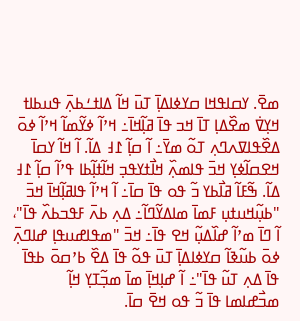ߘߐ߫. ߌߛߊߟߞߊ ߛߌߦߊߡߊ߲߫ ߠߎ߫ ߞߊ߬ ߡߊߙߑߕߍ߲߫ ߟߎߕߊߙ ߞߌ߲ߜ߭ ߘߐ߰ߡߊ߲ ߠߊ߫ ߞߏ ߟߊ߫ ߥߊ߲߬ߞߊ߫߸ ߞߴߊ߬ ߦߌ߬ߘߊ߬ ߞߴߊ߬ ߦߋ߫ ߡߐ߰ߟߊߜߍߣߍ߲ ߠߋ߬ ߘߌ߫߸ ߊ߬ ߛߊ߲߬ ߁߃ ߡߊ߬. ߊ߬ ߞߊ߬ ߌߛߊ߫ ߞߐߛߊ߬ߦߌ߲ ߞߏ߫ ߟߊߘߍ߲߰ ߞߊ߯ߙߌߟߏ߲ ߞߊ߬ߙߊ߲߬ߕߊ ߟߴߊ߬ ߛߊ߲߬ ߁߃ ߡߊ߬. ߒ߬ߓߊ߬ ߥߊ߯ߕߌ ߏ߬ ߟߋ ߟߊ߫ ߛߊ߫߸ ߊ߬ ߞߴߊ߬ ߟߊߥߊ߲߬ߞߊ߫ ߞߏ߫ "ߕߎ߲߬ߞߎߙߎ߲ ߓߘߊ߫ ߘߊߡߌ߬ߣߊ߬߸ ߡߍ߲ ߕߍ߫ ߓߟߏߕߍ߰ ߟߊ߫"، ߊ߬ ߣߊ߫ ߘߴߊ߬ ߝߊ߰ߡߎ߲߬ ߞߐ ߟߊ߫߸ ߞߏ߫ "ߘߟߊߝߎߟߊ߲ ߝߊߣߍ߲߫ ߦߋ߫ ߕߎ߬ߢߊ߬ ߛߌߦߊߡߊ߲߫ ߠߎ߫ ߟߋ߬ ߟߊ߫ ߡߐ߰ ߕߴߛߋ߫ ߕߟߊ߫ ߟߊ߫ ߡߍ߲ ߠߎ߬ ߟߊ߫"߸ ߊ߬ ߝߊ߲ߞߊ߲߫ ߘߊ߫ ߘߏ߲߬ߠߌ߲ ߞߊ߲߬ ߘߏ߯ߝߊߘߊ ߟߊ߫ ߏ߬ ߟߋ ߞߐ߫ ߛߊ߫.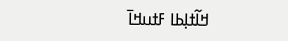ߞߊ߬ߙߊ߲ߕߊ ߓߙߎߞߊ߫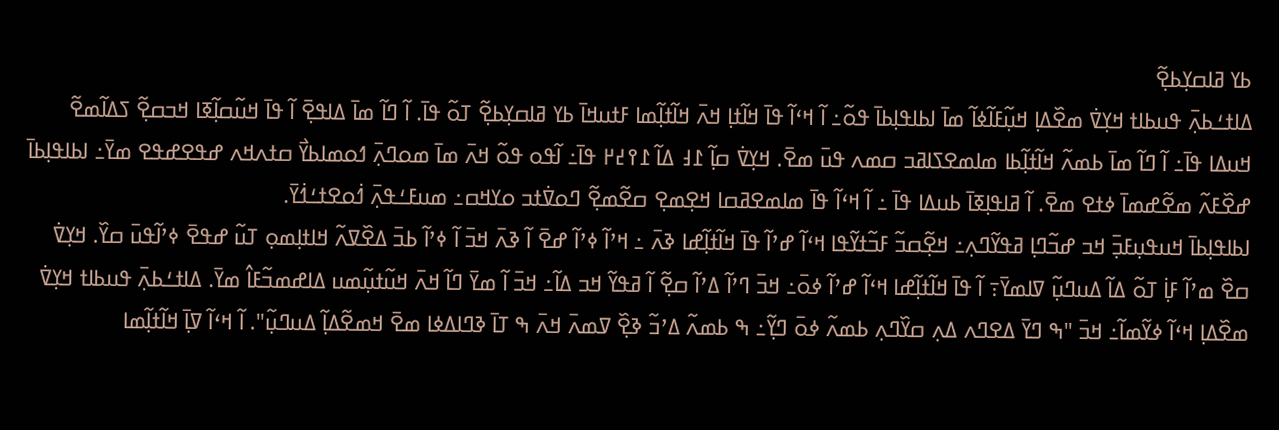ߕߌ ߥߊߛߌ߲ߕߐ߲߬
ߡߊߙߑߕߍ߲߫ ߟߎߕߊߙ ߞߌ߲ߜ߭ ߘߐ߰ߡߊ߲ ߞߎ߲߬ߓߊ߬ߦߊ߬ ߘߊ߫ ߊߕߊߟߊ߲ߕߊ߫ ߟߋ߬߸ ߊ߬ ߞߵߊ߬ ߟߊ߫ ߞߊ߬ߙߊ߲ ߞߍ߫ ߞߊ߬ߙߊ߲߬ߘߊ ߓߙߎߞߊ߫ ߕߌ ߥߊߛߌ߲ߕߐ߲߬ ߠߋ߬ ߟߊ߫. ߊ߬ ߣߊ߬ ߘߊ߫ ߡߊߟߐ߲߫ ߊ߬ ߟߊ߫ ߞߎ߬ߛߊ߲߬ߧߊ ߞߏߛߐ߲߬ ߖߡߊ߬ߘߐ߬ ߞߎߡߊ ߟߊ߫߸ ߊ߬ ߣߊ߬ ߘߊ߫ ߕߘߍ߬ ߞߊ߬ߙߊ߲߬ߕߊ ߘߊߘߐߖߊߥߏ ߛߘߍ ߟߎ߫ ߘߐ߫. ߞߌ߲ߜ߭ ߛߊ߲߬ ߁߃ ߡߊ߬ ߁߉߄߂ ߟߊ߫߸ ߊ߬ߟߋ ߟߋ߬ ߞߍ߫ ߘߊ߫ ߘߋߣߍ߲߫ ߗߋߘߊߕߌ߯ ߛߙߍߞߍ ߝߟߐߝߟߐ ߘߌ߫߸ ߊߕߊߟߊ߲ߕߊ߫ ߝߐ߰ߓߍ߬ ߘߐ߬ߝߘߊ߫ ߦߙߐ ߘߐ߫. ߊ߬ ߥߊߟߊ߲ߧߊ߫ ߕߎߡߊ ߟߊ߫ ߸ ߊ߬ ߞߵߊ߬ ߟߊ߫ ߘߊߘߐߥߛߊ ߞߐ߲ߘߐ߲ ߛߐ߬ߘߐ߲߬ ߣߋߜ߭ߙߏ ߋߌߞߛ߸ ߘߎߓߑߟߍ߲߫ ߗ߭ߋߐߙߑߗ߭ߌ߫.
ߊߕߊߟߊ߲ߕߊ߫ ߞߎߟߎ߲ߓߏ߲߫ ߞߏ ߝߏ߬ߣߊ߲ ߥߟߌ߬ߣߍ߲߸ ߞߐ߲߬ߛߏ߬ ߓߏ߬ߙߌ߬ߟߊ ߞߵߊ߬ ߝߴߊ߬ ߟߊ߫ ߞߊ߬ߙߊ߲߬ߝߊ ߢߍ߫ ߸ ߞߴߊ߬ ߦߴߊ߬ ߝߐ߫ ߊ߬ ߢߍ߫ ߞߏ߫ ߊ߬ ߦߴߊ߬ ߕߏ߫ ߡߐ߰ߜߍ߬ ߞߊߙߊ߲ߘߋ߲ ߠߎ߬ ߝߟߐ߫ ߦߴߊ߬ߟߎ߫ ߛߌ߰. ߞߌ߲ߜ߭ ߛߐ߰ ߘߴߊ߬ ߓߊ߲߭ ߠߋ߬ ߡߊ߬ ߡߎߣߎ߲߬ ߜߊߘߌ߫߹ ߊ߬ ߟߊ߫ ߞߊ߬ߙߊ߲߬ߝߊ ߞߵߊ߬ ߝߴߊ߬ ߦߋ߫߸ ߞߏ߫ ߣߴߊ߬ ߡߴߊ߬ ߛߐ߲߬ ߊ߬ ߥߟߌ߬ ߞߏ ߡߊ߬߸ ߞߏ߫ ߊ߬ ߘߌ߫ ߣߊ߬ ߞߍ߫ ߞߎ߬ߙߎ߲߬ߘߎ ߡߊߝߘߏ߬ߓߊ߮ ߘߌ߫. ߡߊߙߑߕߍ߲߫ ߟߎߕߊߙ ߞߌ߲ߜ߭ ߘߐ߰ߡߊ߲ ߞߵߊ߬ ߦߌ߬ߘߊ߬߸ ߞߏ߫ "ߒ ߣߌ߫ ߡߐߣߍ ߡߍ߲ ߛߌ߰ߣߍ߲ ߕߘߍ߬ ߦߋ߫ ߣߌ߲߬߸ ߒ ߕߘߍ߬ ߡߴߏ߬ ߢߐ߲߰ ߜߘߍ߫ ߞߍ߫ ߒ ߠߊ߫ ߢߣߊߡߦߊ ߘߐ߫ ߞߘߐ߬ߡߊ߲߬ ߡߎߣߎ߲߬". ߊ߬ ߞߵߊ߬ ߜߊ߲߫ ߞߊ߬ߙߊ߲߬ߘߊ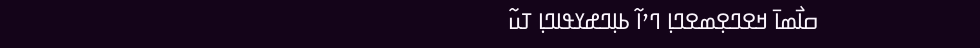ߛߊ߯ߘߊ߫ ߞߐߣߐ߲ߘߐߣߊ߲ ߣߴߊ߬ ߕߊ߲ߣߝߌߟߊߣߊ߲ ߠߎ߬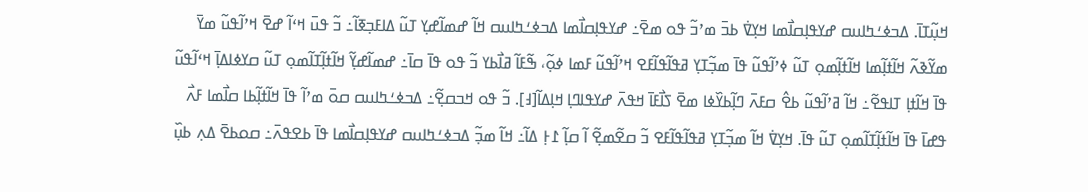ߞߎ߲߬ߠߊ߫. ߡߏߦߑߤߊߎߛ ߝߌߟߊ߲ߛߊ߯ߘߊ ߞߌ߲ߜ߭ ߕߏ߫ ߘߴߏ߬ ߟߋ ߘߐ߫߸ ߝߌߟߊ߲ߛߊ߯ߘߊ ߡߏߦߑߤߊߎߛ ߞߊ߬ ߝߘߊ߬ߝߌ߲ ߠߎ߬ ߡߊߓߏ߲ߧߊ߬߸ ߏ߬ ߟߎ߫ ߞߵߊ߬ ߝߐ߫ ߞߴߊ߬ߟߎ߬ ߘߌ߫ ߘߌ߬ߢߍ߬ ߞߊ߬ߙߊ߲߬ߘߊ ߞߊ߬ߙߊ߲߬ߘߋ߲ ߠߎ߬ ߦߴߊ߬ߟߎ߬ ߟߊ߫ ߘߏ߲߬ߠߌ߲ ߥߟߊ߬ߟߊ߬ߓߐ ߞߴߊ߬ߟߎ߬ ߓߘߊ ߦߋ߲߬، ߒ߬ߓߊ߬ ߥߊ߯ߕߌ ߏ߬ ߟߋ ߟߊ߫ ߛߊ߫߸ ߝߘߊ߬ߝߌ߲߬ ߞߊ߬ߙߊ߲߬ߠߊ߬ߘߋ߲ ߠߎ߬ ߛߌߦߊߡߊ߲߫ ߞߵߊ߬ߟߎ߬ ߟߊ߫ ߞߊ߬ߙߊ߲ ߠߊߟߐ߬߸ ߞߊ߬ ߥߴߊ߬ߟߎ߬ ߕߐ߮ ߛߓߍ߫ ߣߊ߲߬ߕߌ߰ߦߊ ߘߐ߫ ߖߊ߯ߓߊ߫ ߞߟߍ߫ ߝߌߟߊߣߊ߲ ߞߊ߲ߡߊ߬[߃]. ߏ߬ ߟߋ ߞߏߛߐ߲߬߸ ߡߏߦߑߤߊߎߛ ߛߋ߫ ߘߴߊ߬ ߟߊ߫ ߞߊ߬ߙߊ߲߬ߕߊ ߛߊ߯ߘߊ ߓߍ߯ ߟߝߊ߫ ߟߊ߫ ߞߊ߬ߙߊ߲߬ߠߊ߬ߘߋ߲ ߠߎ߬ ߟߊ߫. ߞߌ߲ߜ߭ ߞߊ߬ ߘߏ߲߬ߠߌ߲ ߥߟߊ߬ߟߊ߬ߓߐ ߏ߬ ߛߐ߬ߘߐ߲߬ ߊ߬ ߛߊ߲߬ ߁߅߲ ߡߊ߬߸ ߞߊ߬ ߘߏ߲߬ ߡߏߦߑߤߊߎߛ ߝߌߟߊ߲ߛߊ߯ߘߊ ߟߊ߫ ߕߐߟߍ߫߸ ߛߋߕߐ߫ ߡߍ߲ ߕߎ߲߰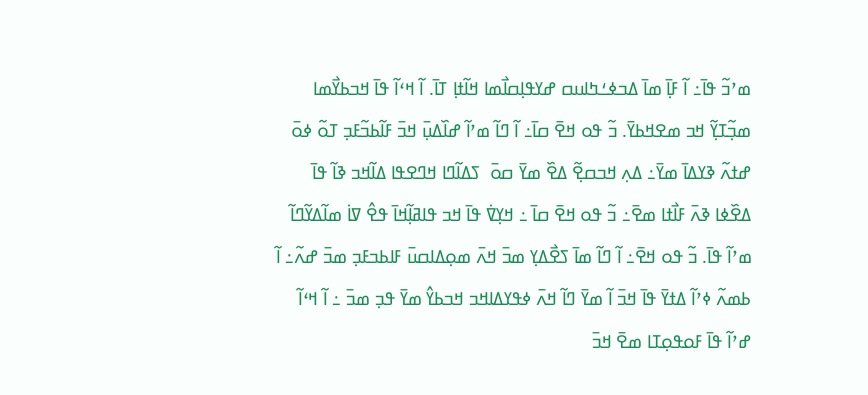ߘߴߏ߬ ߟߊ߫߸ ߊ߬ ߓߊ߲߫ ߘߊ߫ ߡߏߦߑߤߊߎߛ ߝߌߟߊ߲ߛߊ߯ߘߊ ߞߊ߬ߙߊ߲ ߠߊ߫. ߊ߬ ߞߵߊ߬ ߟߊ߫ ߞߏߕߌ߯ߘߊ ߘߏ߲߬ߠߌ߲߬ ߞߏ ߘߐߞߕߌ߫. ߏ߬ ߟߋ ߞߐ߫ ߛߊ߫߸ ߊ߬ ߣߊ߬ ߘߴߊ߬ ߝߊ߰ߡߎ߲߫ ߞߏ߫ ߓߊ߬ߕߏ߬ߓߏ߲ ߠߋ߬ ߦߋ߫ ߝߙߍ߬ ߢߌߡߊ߫ ߘߌ߫߸ ߡߍ߲ ߞߏߛߐ߲߬ ߡߐ߰ ߘߌ߫ ߛߋ߫  ߖߡߊ߬ߣߊ ߞߣߐߟߊ ߡߊ߬ߞߏ ߢߊ߬ ߟߊ߫ ߡߐ߰ߦߊ ߢߍ߫ ߓߊ߯ߙߊ ߘߐ߫߸ ߏ߬ ߟߋ ߞߐ߫ ߛߊ߫ ߸ ߞߌ߲ߜ߭ ߟߊ߫ ߞߏ ߟߊߥߊ߲߬ߞߊ߫ ߟߐ߮ ߜߊ߭ ߘߊ߬ߡߌ߬ߣߊ߬ ߘߴߊ߬ ߟߊ߫. ߏ߬ ߟߋ ߞߐ߫߸ ߊ߬ ߣߊ߬ ߘߊ߫ ߖߐ߯ߡߌ߲ ߘߏ߫ ߞߍ߫ ߘߋ߲ߡߊߛߎ߫ ߓߊߕߏߓߏ߲ ߘߏ߫ ߝߍ߬߸ ߊ߬ ߕߘߍ߬ ߦߴߊ߬ ߡߙߌ߫ ߟߊ߫ ߞߏ߫ ߊ߬ ߘߌ߫ ߣߊ߬ ߞߍ߫ ߦߟߌߡߊߞߏ ߞߏߕߌ߮ ߘߌ߫ ߟߏ߲ ߘߏ߫ ߸ ߊ߬ ߞߵߊ߬ ߝߴߊ߬ ߟߊ߫ ߓߋߟߋ߲ߠߊ ߘߐ߫ ߞߏ߫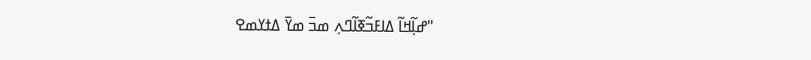"ߝߊ߲߬ߞߊ߬ ߡߊߓߏ߬ߧߊ߬ߣߍ߲ ߘߏ߫ ߘߌ߫ ߡߙߌߘߐ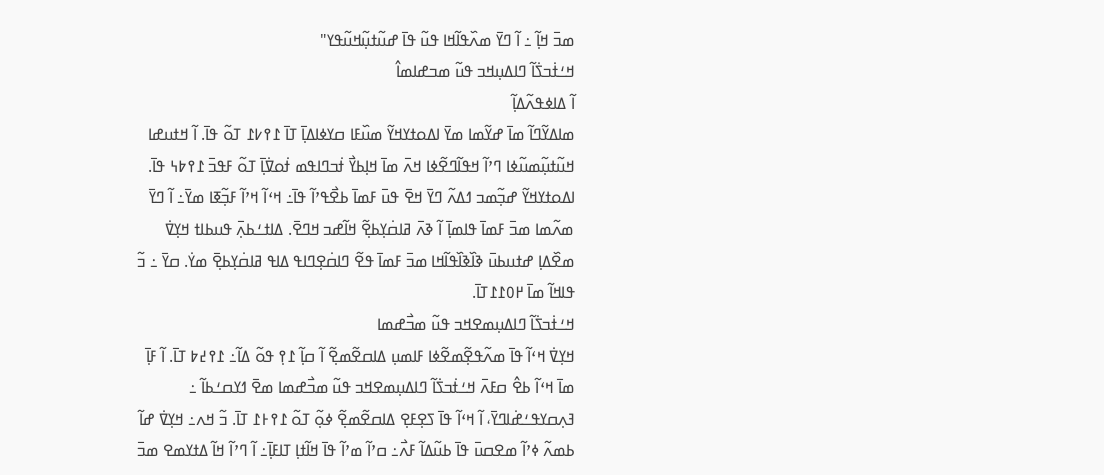ߘߏ߫ ߞߊ߲߬ ߸ ߊ߬ ߣߌ߫ ߘߍ߰ߟߊ߬ߞߊ ߟߎ߬ ߟߊ߫ ߝߎ߬ߙߎ߲߬ߞߎ߬ߟߌ"
ߞߑߙ߭ߏߖ߭ߊ߬ ߣߊߡߎ߲ߞߏ ߟߎ߬ ߘߏߝߊߘߊ߮
ߊ߬ ߡߊߦߟߍ߬ߡߊ߲߬
ߘߊߡߌ߬ߣߊ߬ ߘߊ߫ ߝߌ߬ߘߊ ߘߌ߫ ߊߡߋߙߌߞߌ߬ ߘߎ߰ߓߊ ߛߌߦߊߡߊ߲߫ ߠߊ߫ ߁߉߇߁ ߠߋ߬ ߟߊ߫. ߊ߬ ߞߙߎߝߊ ߞߎ߬ߙߎ߲߬ߘߎ߬ߦߊ ߣߴߊ߬ ߞߟߊ߬ߣߐ߬ߦߊ ߞߍ߫ ߘߊ߫ ߞߊ߲ߕߌ߯ ߙ߭ߏߣߊߟߘ ߙ߭ߋߜ߭ߊ߲߫ ߠߋ߬ ߓߟߏ߫ ߁߉߈߆ ߟߊ߫. ߊߡߋߙߌߞߌ߬ ߝߏ߲߬ߘߏ ߗߡߍ߬ ߣߌ߫ ߞߐ߫ ߟߎ߫ ߓߘߊ߫ ߕߐ߯ߟߴߊ߬ ߟߊ߫߸ ߞߵߊ߬ ߞߴߊ߬ ߓߏ߲߬ߧߊ ߘߌ߫߸ ߊ߬ ߣߌ߫ ߘߍ߬ߘߊ ߘߏ߫ ߓߘߊ߫ ߟߊߘߊ߲߫ ߊ߬ ߢߍ߫ ߥߊߛ߭ߌ߲ߕߐ߲߬ ߞߊ߬ߝߏ ߞߣߐ߫. ߡߊߙߑߕߍ߲߫ ߟߎߕߊߙ ߞߌ߲ߜ߭ ߘߐ߰ߡߊ߲ ߝߙߎߕߎ߫ ߢߊ߰ߢߊ߰ߟߊ߬ߞߊ ߘߏ߫ ߓߘߊ߫ ߟߐ߬ ߣߊߛ߭ߐ߲ߣߊߟ ߡߊߟ ߥߊߛ߭ߌ߲ߕߐ߲߫ ߘߌ߭. ߛߌ߫ ߸ ߏ߬ ߟߊߞߊ߬ ߘߊ߫ ߂߀߁߁ߠߊ߫.
ߞߑߙ߭ߏߖ߭ߊ߬ ߣߊߡߎ߲ߘߐߞߏ ߟߎ߬ ߘߏ߯ߝߘߊ
ߞߌ߲ߜ߭ ߞߵߊ߬ ߟߊ߫ ߘߍ߬ߟߐ߲߬ߘߐ߬ߦߊ ߓߊߘߎ߲ ߡߊߛߐ߬ߘߐ߲߬ ߊ߬ ߛߊ߲߬ ߁߉߲ ߟߋ߬ ߡߊ߬߸ ߁߉߄߈ ߠߊ߫. ߊ߬ ߓߊ߲߫ ߘߊ߫ ߞߵߊ߬ ߕߐ߮ ߛߓߍ߫ ߞߑߙ߭ߏߖ߭ߊ߬ ߣߊߡߎ߲ߘߐߞߏ ߟߎ߬ ߘߏ߯ߝߘߊ ߘߐ߫ ߗߌߛߑߕߊ߬ ߸ ߔߍ߲ߛߌߟߑߝ߭ߊߣߌ߫، ߊ߬ ߞߵߊ߬ ߟߊ߫ ߖߐ߲ߓߐ߲ ߡߊߛߐ߬ߘߐ߲߬ ߦߋ߲߬ ߠߋ߬ ߁߉߅߁ ߠߊ߫. ߏ߬ ߞߍ߸ ߞߌ߲ߜ߭ ߝߊ߬ ߕߘߍ߬ ߦߴߊ߬ ߘߐߛߎ߫ ߟߊ߫ ߕߎ߬ߡߊ߬ ߓߍ߯߸ ߛߴߊ߬ ߘߴߊ߬ ߟߊ߫ ߞߊ߬ߙߊ߲ ߠߊߓߊ߲߫߸ ߊ߬ ߣߴߊ߬ ߞߊ߬ ߡߙߌߘߐ ߘߏ߫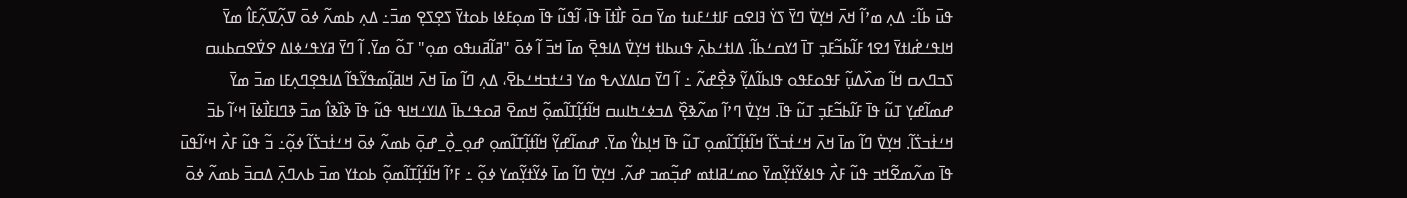ߟߎ߫ ߕߊ߬߸ ߡߍ߲ ߘߴߊ߬ ߞߍ߫ ߞߌ߲ߜ߭ ߣߌ߫ ߖߌ߭ ߔߊߐߛ ߓߊߙߑߓߎߙ ߘߌ߫ ߛߋ߫ ߓߊ߯ߙߊ߫ ߟߊ߫، ߊ߬ߟߎ߬ ߟߊ߫ ߘߋ߲ߓߦߊ ߕߋߙߌ߫ ߖߐ߲ߖߐ߲ ߘߏ߫߸ ߡߍ߲ ߕߘߍ߬ ߦߋ߫ ߜߍ߲߬ߜߍ߲߬ߓߊ߮ ߘߌ߫ ߞߊߟߑߝ߭ߊߙߌ߫ ߗߐߗ ߓߊ߬ߕߏ߬ߓߏ߲ ߠߊ߫ ߗߌߛߑߕߊ߬. ߡߊߙߑߕߍ߲߫ ߟߎߕߊߙ ߞߌ߲ߜ߭ ߡߊߟߐ߲߫ ߘߊ߫ ߞߏ߫ ߊ߬ ߦߋ߫ "ߥߊ߬ߥߎߟߋ ߘߋ߲" ߠߋ߬ ߘߌ߫. ߊ߬ ߣߌ߫ ߥߌߟߑߦߊߡ ߐߜ߭ߐߛߕߎߛ ߖߏߣߍߛ ߞߊ߬ ߘߍ߰ߡߎ߲߬ ߓߟߋߓߟߋ ߟߊߕߊ߬ߡߌ߲߬ ߢߐ߲߯ߝߍ߬ ߸ ߊ߬ ߣߌ߫ ߛߊߡߌߍߟ ߘߌ ߔߑߙߏߞߑߕߐ߫، ߡߍ߲ ߣߊ߬ ߘߊ߫ ߞߍ߫ ߞߊߥߊ߲߬ߘߟߌ߬ߟߊ߬ ߡߊߟߐ߲ߣߍ߲ߓߊ ߘߏ߫ ߘߌ߫ ߝߘߊ߬ߝߌ߲ ߠߎ߬ ߟߊ߫ ߓߊ߬ߕߏ߬ߓߏ߲ ߠߎ߬ ߟߊ߫. ߞߌ߲ߜ߭ ߣߴߊ߬ ߘߍ߬ߢߐ߲߰ ߡߏߦߑߤߊߎߛ ߞߊ߬ߙߊ߲߬ߠߊ߬ߘߋ߲߬ ߞߘߐ߫ ߥߋߟߑߕߊ߫ ߡߊߌߑߞߊߟ ߟߎ߬ ߟߊ߫ ߢߊ߰ߢߊ߮ ߘߏ߫ ߢߣߊߓߊ߯ߦߊ߫ ߞߵߊ߬ ߕߏ߫ ߞߑߙ߭ߏߖ߭ߊ߬. ߞߌ߲ߜ߭ ߣߊ߬ ߘߊ߫ ߞߍ߫ ߞߑߙ߭ߏߖ߭ߊ߬ ߞߊ߬ߙߊ߲߬ߠߊ߬ߘߋ߲ ߠߎ߬ ߟߊ߫ ߞߊ߲ߕߌ߮ ߘߌ߫. ߝߘߊ߬ߝߌ߲߬ ߞߊ߬ߙߊ߲߬ߠߊ߬ߘߋ߲ ߝߋ߲_ߋ߲߯_ߝߋ߲߫ ߕߘߍ߬ ߦߋ߫ ߞߑߙ߭ߏߖ߭ߊ߬ ߦߋ߲߬߸ ߏ߬ ߟߎ߬ ߓߍ߯ ߞߵߊ߬ߟߎ߫ ߟߊ߫ ߘߍ߬ߘߐ߬ߞߏ ߟߎ߬ ߓߍ߯ ߟߊߦߌ߬ߙߌ߲߬ߘߌ߫ ߋߘߑߥߊߙߘ ߝߏ߲߬ߘߏ ߝߍ߬. ߞߌ߲ߜ߭ ߣߊ߬ ߘߊ߫ ߦߌ߬ߙߌ߲߬ߘߌ ߦߋ߲߬ ߸ ߓߴߊ߬ ߞߊ߬ߙߊ߲߬ߠߊ߬ߘߋ߲߬ ߕߋߙߌ ߘߏ߫ ߕߍߣߍ߲߫ ߡߛߏ߫ ߕߘߍ߬ ߦߋ߫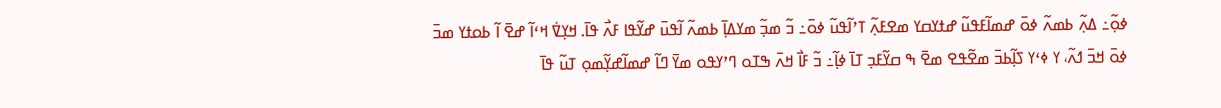ߦߋ߲߬߸ ߡߍ߲߬ ߕߘߍ߬ ߦߋ߫ ߝߘߊ߬ߓߟߎ߬ ߝߙߌߛߌ ߘߐߓߍ߲߬ ߠߴߊ߬ߟߎ߬ ߦߋ߫߸ ߏ߬ ߘߏ߲߬ ߘߌߡߊ߲߫ ߕߘߍ߬ ߊ߬ߟߎ߫ ߝߌ߬ߟߊ ߓߍ߯ ߟߊ߫. ߞߌ߲ߜ߭ ߞߵߊ߬ ߝߐ߫ ߊ߬ ߕߋߙߌ ߘߏ߫ ߦߋ߫ ߞߏ߫ ߗߍ߬، ߌ ߦߵߌ ߖߊ߲߬ߕߏ߫ ߘߐ߬ߟߐ ߘߐ߫ ߒ ߛߌ߬ߓߏ߲ ߠߊ߫ ߦߊ߲߬߸ ߏ߬ ߓߊ߯ ߞߍ߫ ߒߠߋ ߣߴߌߟߋ ߘߌ߫ ߣߊ߬ ߝߘߊ߬ߝߌ߲߬ߘߋ߲ ߠߎ߬ ߟߊ߫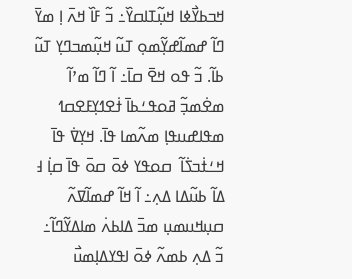ߞߏߕߌ߯ߦߊ ߞߎ߲߬ߠߊߛߌ߰߸ ߏ߬ ߓߊ߰ ߞߍ߫ ߊ߲ ߘߌ߫ ߣߊ߬ ߝߘߊ߬ߝߌ߲߬ߘߋ߲ ߠߎ߬ ߞߎ߲߬ߘߏߣߌ߲ ߠߎ߬ ߕߊ߬. ߏ߬ ߟߋ ߞߐ߫ ߛߊ߫߸ ߊ߬ ߣߊ߬ ߘߴߊ߬ ߘߐ߭ߘߏ߲߬ ߥߋߟߑߕߊ߫ ߙ߭ߐߗߌ߲ߓߐߛߗ ߘߟߊߝߎߟߊ߲ ߘߍ߬ߘߊ ߟߊ߫. ߞߌ߲ߜ߭ ߟߊ߫ ߞߑߙ߭ߏߖ߭ߊ߬  ߛߋߟߌ ߦߋ߫ ߛߋ߫ ߟߊ߫ ߛߊ߲߭ ߃ ߡߊ߬ ߕߎ߬ߡߊ ߡߍ߲߸ ߊ߬ ߞߊ߬ ߝߘߊ߬ߜߍ߬ ߛߎ߲ߞߎߘߎ߲ ߘߏ߫ ߡߊߕߍ߭ ߘߊߡߌ߬ߣߊ߬߸ ߏ߬ ߡߍ߲ ߕߘߍ߬ ߦߋ߫ ߊߟߌߡߊ߲ߘߎ߯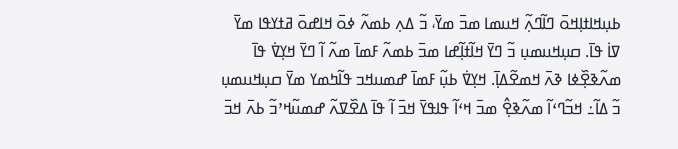ߕߎ߲ߞߊߙߊ߲ߞߋ߫ ߣߊ߬ߣߍ߲߬ ߞߎߘߊ ߘߏ߫ ߘߌ߫، ߏ߬ ߡߍ߲ ߕߘߍ߬ ߦߋ߫ ߞߊߝߋ߫ ߥߙߌߟߊ ߘߌ߫ ߜߊ߭ ߟߊ߫. ߛߎ߲ߞߎߘߎ߲ ߏ߬ ߣߌ߫ ߞߊ߬ߙߊ߲߬ߝߊ ߘߏ߫ ߕߘߍ߬ ߓߘߊ߫ ߘߍ߬ ߊ߬ ߣߌ߫ ߞߌ߲ߜ߭ ߟߊ߫ ߘߍ߬ߢߐ߲߰ߦߊ ߢߍ߫ ߞߘߐ߬ߡߊ߲߫. ߞߌ߲ߜ߭ ߕߎ߲߬ ߓߘߊ߫ ߝߘߎߞߏ ߟߊ߬ߤߘߌ ߘߌ߫ ߛߎ߲ߞߎߘߎ߲ ߏ߬ ߡߊ߬߸ ߞߏ߬ߣߵߊ߬ ߘߍ߬ߢߐ߲߮ ߘߏ߫ ߞߵߊ߬ ߟߊߟߌ߫ ߞߏ߫ ߊ߬ ߟߊ߫ ߡߐ߰ߜߍ߬ ߝߘߎ߬ߞߴߏ߬ ߕߍ߫ ߞߏ߫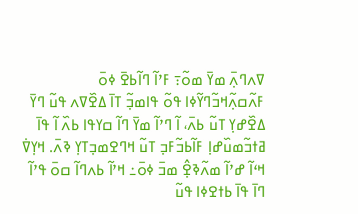ߜߍߣߍ߲߫ ߘߌ߫ ߘߋ߬߹ ߓߴߊ߬ ߣߊ߬ߕߐ߫ ߦߋ߫ ߓߍ߬ߛߍ߲߬ߞߏ߬ߣߌ߬ߦߊ ߟߋ߬ ߟߊߘߏ߲߬ ߠߊ߫ ߡߐ߰ߜߍ ߟߎ߬ ߣߌ߫ ߡߐ߰ߝߌ߲ ߠߎ߬ ߕߍ߫، ߊ߬ ߣߴߊ߬ ߘߌ߫ ߣߊ߬ ߛߌߟߊ ߕߍ߰ ߊ߬ ߟߊ߫ ߥߙߏ߬ߘߎ߰ߝߊ߲ ߓߊ߬ߕߏ߬ߓߏ߲ ߠߎ߬ ߞߣߐߘߏ߲ߠߌ߲ ߢߍ߫. ߞߌ߲ߜ߭ ߞߵߊ߬ ߝߴߊ߬ ߘߍ߬ߢߐ߲߮ ߘߏ߫ ߦߋ߫߸ ߞߴߊ߬ ߕߍߣߊ߬ ߛߋ߫ ߟߴߊ߬ ߣߊ߫ ߟߊ߫ ߕߙߐߦߊ ߟߎ߬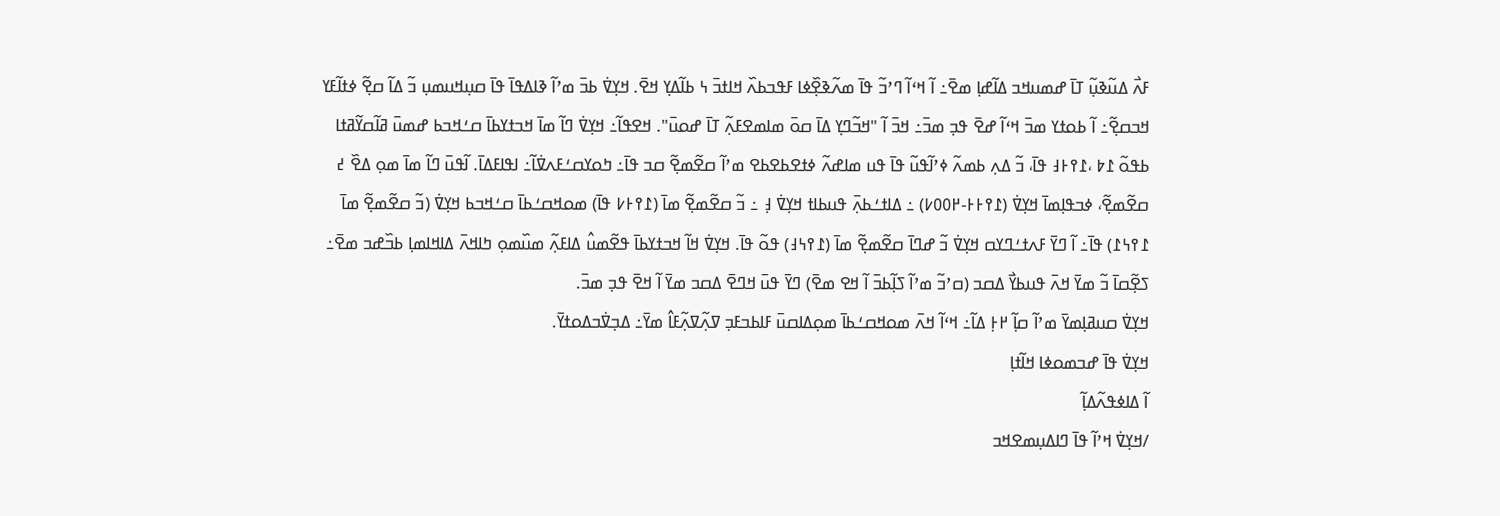ߓߍ߯ ߡߎ߬ߢߎ߲߬ ߠߊ߫ ߝߘߎߞߏ ߡߊ߬ߝߊ߲ ߘߐ߫߸ ߊ߬ ߞߵߊ߬ ߣߴߏ߬ ߟߊ߫ ߘߍ߬ߢߐ߲߰ߦߊ ߓߟߏߕߍ߰ ߞߊߙߏ߫ ߆ ߕߊ߬ߡߌ߲ ߞߐ߫. ߞߌ߲ߜ߭ ߕߏ߫ ߘߴߊ߬ ߢߊߡߟߊ߫ ߟߊ߫ ߛߎ߲ߞߎߘߎ߲ ߏ߬ ߡߊ߬ ߛߐ߲߬ ߦߙߊ߬ߓߌ ߞߏߛߐ߲߬߸ ߊ߬ ߕߋߙߌ ߘߏ߫ ߞߵߊ߬ ߝߐ߫ ߟߏ߲ ߘߏ߫߸ ߞߏ߫ ߊ߬ "ߞߏ߬ߣߌ߲ ߡߊ߫ ߛߋ߫ ߘߊߘߐߓߍ߲߬ ߠߊ߫ ߝߋߎ߫". ߞߐߟߊ߬߸ ߞߌ߲ߜ߭ ߣߊ߬ ߘߊ߫ ߞߏߙߌߕߊ߫ ߛߑߞߏߕ ߝߘߎ߫ ߥߊ߬ߛߌ߬ߥߙߊ ߕߟߋ߬ ߁߈ ،߁߉߅߃ ߟߊ߫، ߏ߬ ߡߍ߲ ߕߘߍ߬ ߦߴߊ߬ߟߎ߬ ߟߊ߫ ߟߎ ߘߊߝߍ߬ ߦߙߐߕߐߕߐ ߘߴߊ߬ ߛߐ߬ߘߐ߲߬ ߛߏ ߟߊ߫߸ ߤߋߌߛߑߓߍߜ߭ߊ߬߸ ߊߟߊߓߡߊ߫. ߊ߬ߟߎ߫ ߣߊ߬ ߘߊ߫ ߘߋ߲ ߡߐ߰ ߄ ߛߐ߬ߘߐ߲߬، ߦߏߟߊ߲ߘߊ߫ ߞߌ߲ߜ߭ (߁߉߅߅-߂߀߀߇) ߸ ߡߊߙߑߕߍ߲߫ ߟߎߕߊߙ ߞߌ߲ߜ߭ ߃߲ ߸ ߏ߬ ߛߐ߬ߘߐ߲߬ ߘߊ߫ (߁߉߅߇ ߟߊ߫) ߘߋߞߛߑߕߊ߫ ߛߑߞߏߕ ߞߌ߲ߜ߭ (ߏ߬ ߛߐ߬ߘߐ߲߬ ߘߊ߫ ߁߉߆߁) ߟߊ߫߸ ߊ߬ ߣߌ߫ ߓߍߙߑߣߌߛ ߞߌ߲ߜ߭ ߏ߬ ߝߣߊ߫ ߛߐ߬ߘߐ߲߬ ߘߊ߫ (߁߉߆߃) ߟߋ߬ ߟߊ߫. ߞߌ߲ߜ߭ ߞߊ߬ ߞߏߙߌߕߊ߫ ߟߐ߬ߘߎ߮ ߡߊߓߍ߲߬ ߘߎ߰ߘߋ߲ ߤߊߞߍ߫ ߡߊߞߊߘߊ߲ ߕߏ߰ߝߏ ߘߐ߫߸ ߖߐ߲߬ߛߊ߫ ߏ߬ ߘߌ߫ ߞߍ߫ ߟߎߕߌ߯ ߡߛߏ (ߛߴߏ߬ ߘߴߊ߬ ߖߊ߲߬ߕߏ߫ ߊ߬ ߞߐ ߘߐ߫) ߣߌ߫ ߟߎ߫ ߞߣߐ߫ ߡߛߏ ߘߌ߫ ߊ߬ ߞߐ߫ ߟߏ߲ ߘߏ߫.
ߞߌ߲ߜ߭ ߛߎߥߊ߲ߘߌ߫ ߘߴߊ߬ ߛߊ߲߬ ߂߅߲ ߡߊ߬߸ ߞߵߊ߬ ߞߍ߫ ߘߋߞߛߑߕߊ߫ ߘߋ߲ߡߊߛߎ߫ ߓߊߕߏߓߏ߲ ߜߍ߲߬ߜߍ߲߬ߓߊ߮ ߘߌ߫߸ ߡߏ߲ߜ߭ߏߡߋߙߌ߫.
ߞߌ߲ߜ߭ ߟߊ߫ ߝߏߘߋߦߊ ߞߊ߬ߙߊ߲
ߊ߬ ߡߊߦߟߍ߬ߡߊ߲߬
/ߞߌ߲ߜ߭ ߞߴߊ߬ ߟߊ߫ ߣߊߡߎ߲ߘߐߞߏ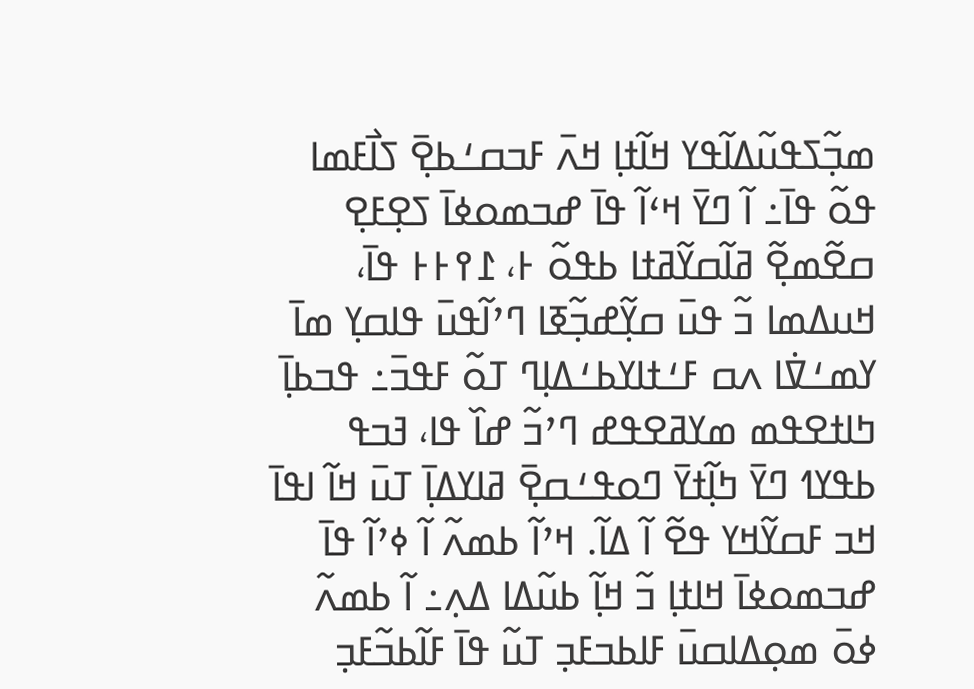ߘߏ߲߬ߖߟߎ߬ߡߊ߬ߟߌ ߞߊ߬ߙߊ߲ ߞߍ߫ ߓߏߛߑߕߐ߲߫ ߖߊ߯ߓߘߊ ߟߋ߬ ߟߊ߫߸ ߊ߬ ߣߌ߫ ߞߵߊ߬ ߟߊ߫ ߝߏߘߋߦߊ߫ ߖߐ߲ߓߐ߲ ߛߐ߬ߘߐ߲߬ ߥߊ߬ߛߌ߬ߥߙߊ ߕߟߋ߬ ߅، ߁߉߅߅ ߟߊ߫، ߞߎߡߘߊ ߏ߬ ߟߎ߫ ߛߌ߲߬ߝߏ߲߬ߧߊ ߣߴߊ߬ߟߎ߫ ߟߊߛߌ߲ ߘߊ߫ ߌߘߑߜ߭ߊ ߍߛ ߓߑߙߊߌߕߑߡߊ߲ߣ ߠߋ߬ ߓߟߏ߫߸ ߟߏߕߊ߲߫ ߤߊߙߐߟߘ ߘߌߥߐߟߝ ߣߴߏ߬ ߝߊ߰ ߟߊ، ߔߏߟ ߕߟߌߗ ߣߌ߫ ߤߊ߲߬ߙߌ߫ ߣߋߟߑߛߐ߲߫ ߥߊߌߡߊ߲߫ ߠߎ߫ ߞߊ߬ ߊߟߊ߫ ߞߏ ߓߛߌ߬ߞߌ ߟߐ߬ ߊ߬ ߡߊ߬. ߞߴߊ߬ ߕߘߍ߬ ߊ߬ ߦߴߊ߬ ߟߊ߫ ߝߏߘߋߦߊ߫ ߞߊߙߊ߲ ߏ߬ ߞߊ߲߬ ߕߎ߬ߡߊ ߡߍ߲߸ ߊ߬ ߕߘߍ߬ ߦߋ߫ ߘߋ߲ߡߊߛߎ߫ ߓߊߕߏߓߏ߲ ߠߎ߬ ߟߊ߫ ߓߊ߬ߕߏ߬ߓߏ߲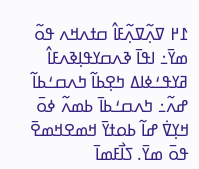߁߂ ߜߍ߲߬ߜߍ߲߬ߓߊ߮ ߛߙߍߞߍ ߟߋ߬ ߘߌ߫߸ ߊߟߊ߫ ߢߍߛߌߟߊ߲ߢߍߓߊ߮ ߥߌߟߑߦߊߡ ߤߐ߲ߕߊ߬ ߤߍߛߑߕߊ߬ ߝߍ߬߸ ߤߍߛߑߕߊ߫ ߕߘߍ߬ ߦߋ߫ ߞߌ߲ߜ߭ ߝߊ߬ ߕߋߙߌ߫ ߞߘߐߞߘߐ߫ ߟߋ߫ ߘߌ߫. ߖߊ߯ߓߘߊ߫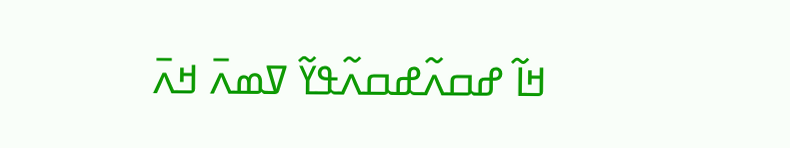ߞߊ߬ ߝߛߍ߬ߝߛߍ߬ߟߌ߬ ߜߘߍ߫ ߞߍ߫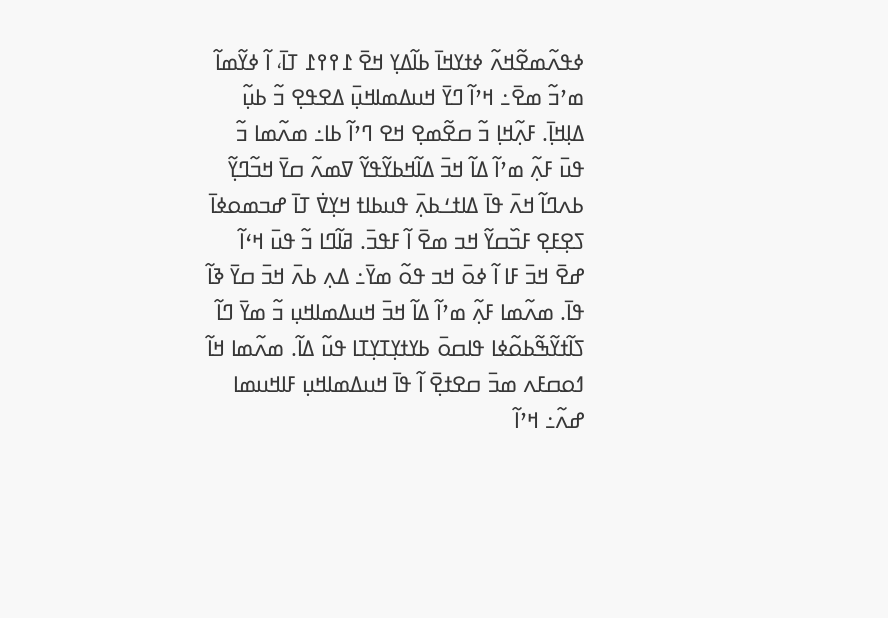ߦߟߍ߬ߘߐ߬ߞߍ߬ ߦߙߌߞߊ߫ ߕߊ߬ߡߌ߲ ߞߐ߫ ߁߉߉߁ ߠߊ߫، ߊ߬ ߦߌ߬ߘߊ߬ ߘߴߏ߬ ߘߐ߫߸ ߞߴߊ߬ ߣߌ߫ ߞߎߡߘߊߞߎ߲߫ ߡߐߟߐ߲ ߏ߬ ߕߎ߲߬ ߡߊ߲ߞߊ߲߫. ߓߍ߲߬ߞߊ߲ ߏ߬ ߛߐ߬ߘߐ߲ ߞߐ ߣߴߊ߬ ߕߊ߸ ߘߍ߬ߘߊ ߏ߬ ߟߎ߫ ߓߍ߲߬ ߘߴߊ߬ ߡߊ߬ ߞߏ߫ ߡߊ߬ߞߕߌ߬ߟߌ߬ ߜߘߍ߬ ߛߌ߫ ߞߏ߬ߣߌ߲߬ ߕߍߣߊ߬ ߞߍ߫ ߟߊ߫ ߡߊߙߑߕߍ߲߫ ߟߎߕߊߙ ߞߌ߲ߜ߭ ߠߊ߫ ߝߏߘߋߦߊ߫ ߖߐ߲ߓߐ߲ ߓߏ߰ߛߌ߬ ߞߏ ߘߐ߫ ߊ߬ ߓߟߏ߫. ߥߊ߬ߣߊ ߏ߬ ߟߎ߫ ߞߵߊ߬ ߝߐ߫ ߞߏ߫ ߓߊ ߊ߬ ߦߋ߫ ߞߏ ߟߋ߬ ߘߌ߫߸ ߡߍ߲ ߕߍ߫ ߞߏ߫ ߛߌ߫ ߢߊ߬ ߟߊ߫. ߘߍ߬ߘߊ ߓߍ߲߬ ߘߴߊ߬ ߡߊ߬ ߞߏ߫ ߞߎߡߘߊߞߎ߲ ߏ߬ ߘߌ߫ ߣߊ߬ ߖߊ߬ߙߌ߬ߒ߬ߕߋ߬ߦߊ ߟߊߛߋ߫ ߕߌߙߌ߲ߠߌ߲ߠߊ ߟߎ߬ ߡߊ߬. ߘߍ߬ߘߊ ߞߊ߬ ߗߋߛߓߍ ߘߏ߫ ߛߐߙߐ߲߫ ߊ߬ ߟߊ߫ ߞߎߡߘߊߞߎ߲ ߓߊߞߎߘߊ ߝߍ߬߸ ߞߴߊ߬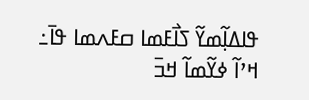ߟߊߡߊ߲߬ߘߌ߬ ߖߊ߯ߓߘߊ ߛߓߍߘߊ ߟߊ߫߸ ߞߴߊ߬ ߦߌ߬ߘߊ߬ ߞߏ߫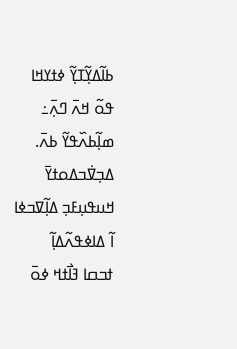ߕߊ߬ߡߌ߲߬ߠߌ߲߬ ߦߙߌߞߊ ߟߋ߬ ߞߍ߫ ߣߍ߲߫߸ ߘߊ߲߬ߕߍ߰ߟߌ߬ ߕߍ߫.
ߡߏ߲ߜ߭ߏߡߋߙߌ߫ ߞߎߟߎ߲ߓߏ߲ ߡߊ߲߬ߜߏߦߊ
ߊ߬ ߡߊߦߟߍ߬ߡߊ߲߬
ߙߏߛߊ ߔߊ߯ߙߞ ߦߋ߫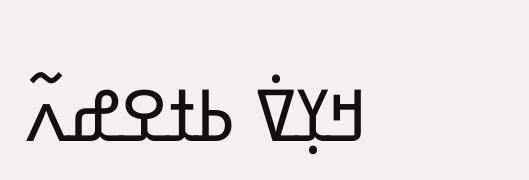ߞߌ߲ߜ߭ ߕߙߐߝߍ߬